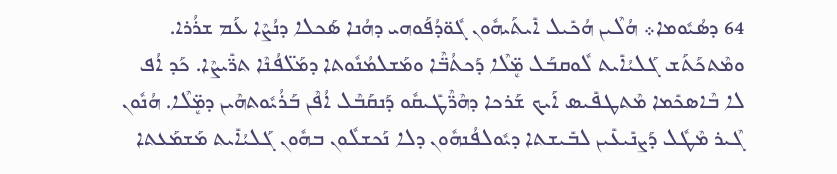64 ܕܣܳܝܽܘܡܐ܀ ܗܳܠܶܝܢ ܗܳܟܺܝܠ ܐܺܝܬܰܝܗܽܘܢ ܓܽܘ̈ܕܳܦܰܘܗܝ ܕܗܳܢܐ ܣܰܟܠܐ ܕܢܳܨܶܐ ܥܰܡ ܫܪܳܪܐ. ܘܡܶܬܟܰܬܰܫ ܓܰܠܝܳܐܺܝܬ ܠܽܘܩܒܰܠ ܡܷ̈ܠܶܐ ܕܰܟܬܳܒ̈ܶܐ ܘܡܰܫܠܡܳܢܽܘܬܐ ܕܡܰܠ̈ܦܳܢܶܐ ܬܪ̈ܺܝܨܶܐ. ܟܰܕ ܐܳܦ ܠܐ ܒܶܐܣܟܺܡܐ ܡܶܬܛܦܺܝܣ ܐܰܝܟ ܫܰܪܟܐ ܕܗܶܪ̈ܶܛܺܝܩܽܘ ܕܰܢܩܰܒܶܠ ܐܳܦܶܢ ܒܰܪܳܝܽܘܬܗܶܝܢ ܕܡܷ̈ܠܶܐ. ܗܳܢܽܘܢ ܓܶܝܪ ܡܶܛܽܠ ܕܰܨܢܺܝܥܺܝܢ ܠܒܺܝܫܬܐ ܕܝܽܘܠܦܳܢܗܽܘܢ ܕܠܐ ܢܰܟܫܠܽܘܢ ܒܗܽܘܢ ܓܰܠܝܳܐܺܝܬ ܡܰܫܡܰܥܬܐ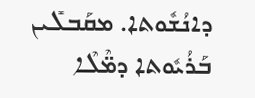ܕܐܢܳܫܽܘܬܐ. ܡܩܰܒܠܺܝܢ ܒܰܪܳܝܽܘܬܐ ܕܡ̈ܶܠܶܐ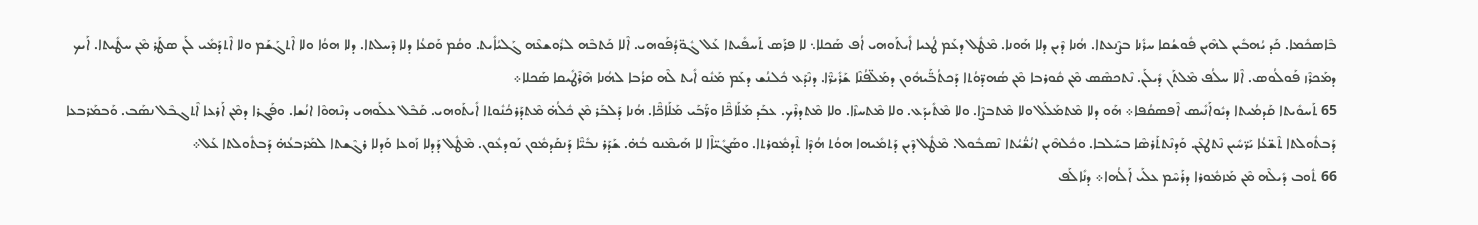ܒܶܐܣܟܺܡܐ. ܟܰܕ ܝܳܗܒܺܝܢ ܠܗܶܝܢ ܦܽܘܫܳܩܐ ܚܪܺܢܐ ܒܨܶܢܥܬܐ. ܗܳܢܐ ܕܶܝܢ ܕܠܐ ܗܰܘܢܐ. ܡܶܛܽܠ ܕܥܰܡ ܛܳܥܝܐ ܐܺܝܬܰܘܗܝ ܐܳܦ ܣܰܟܠܐ܆ ܠܐ ܦܪܰܣ ܬܰܚܦܺܝܬܐ ܥܰܠ ܓܽܘ̈ܕܳܦܰܘܗܝ. ܐܶܠܐ ܟܰܬܒܶܗ ܠܪܽܘܫܥܶܗ ܓܰܠܝܳܐܺܝܬ. ܘܩܳܡ ܘܰܩܥܳܐ ܕܠܐ ܕܶܚܠܬܐ. ܕܠܐ ܗܘܳܐ ܘܠܐ ܐܶܬܓܰܫܰܡ ܘܠܐ ܐܶܬܕܰܡܺܝ ܠܰܢ ܣܛܰܪ ܡܶܢ ܚܛܺܝܬܐ. ܐܰܝܟ ܕܡܰܟܪܶܙ ܦܰܘܠܳܘܣ. ܐܶܠܐ ܚܠܳܦ ܡܶܠܬܰܢ ܕܺܝܠܰܢ. ܢܶܬܟܣܶܣ ܡܶܢ ܩܽܘܪܒܐ ܡܶܢ ܣܳܗܕ̈ܘܳܬܐ ܕܰܟܬܳܒ̈ܰܝܗܽܘܢ ܕܡܰܠ̈ܦܳܢܶܐ ܫܰܪܺܝܪ̈ܶܐ. ܕܢܶܕܰܥ ܟܽܠܢܳܫ ܕܥܰܡ ܡܰܢܽܘ ܐܺܝܬ ܠܶܗ ܩܪܳܒܐ ܠܗܳܢܐ ܗܶܪܶܛܺܝܩܐ ܣܰܟܠܐ܀
65 ܬܰܚܘܺܝܬܐ ܩܰܕܡܳܝܬܐ ܕܝܽܘܐܰܢܺܝܣ ܐܶܦܣܩܳܦܐ܀ ܗܰܘ ܕܠܐ ܡܶܬܡܰܠܰܠ ܘܠܐ ܡܶܬܒܨܶܐ. ܘܠܐ ܡܶܬܺܝܕܰܥ. ܘܠܐ ܡܶܬܚܙܶܐ. ܘܠܐ ܡܶܬܕܪܶܟ. ܥܒܰܕ ܡܰܠܰܐܟ̈ܶܐ ܘܪ̈ܰܒܰܝ ܡܰܠܰܐܟ̈ܶܐ. ܗܳܢܐ ܕܰܠܒܰܪ ܡܶܢ ܟܽܠܳܗ̇ ܡܶܬܕܰܪܟܳܢܽܘܬܐ ܐܺܝܬܰܘܗܝ. ܩܰܒܶܠ ܥܠܰܘܗܝ ܕܢܶܗܘܶܐ ܐܢܳܫܐ. ܘܦܰܓܪܐ ܕܡܶܢ ܐܰܪܥܐ ܐܶܬܓܒܶܠ ܢܣܰܒ. ܘܰܒܡܰܪܒܥܐ ܕܰܒܬܽܘܠܬܐ ܬܶܫ̈ܥܳܐ ܝܰܪ̈ܚܺܝܢ ܢܶܬܛܥܶܢ. ܘܰܕܢܶܬܬܰܪܣܶܐ ܒܚܰܠܒܐ. ܘܟܽܠܗܶܝܢ ܐܢܳܫ̈ܳܝܳܬܐ ܢܶܣܒܽܘܠ. ܡܶܛܽܠ ܕܶܝܢ ܕܰܬܡܺܝܗܐ ܗܘܳܬ ܗܳܕܶܐ ܬܶܕܡܽܘܪܬܐ. ܘܣܰܓܺܝ̈ܐܶܐ ܠܐ ܗܰܝܡܶܢܘ ܒܳܗ̇. ܫܰܕܰܪ ܢܒܺܝ̈ܶܐ ܕܰܢܩܰܕܡܽܘܢ ܢܰܘܕܥܽܘܢ. ܡܶܛܽܠ ܕܰܕܠܐ ܙܰܘܥܐ ܘܰܕܠܐ ܪܓܶܫܬܐ ܠܡܰܪܒܥܳܗ̇ ܕܰܒܬܽܘܠܬܐ ܥܰܠ܀
66 ܬܽܘܒ ܕܺܝܠܶܗ ܡܶܢ ܡܰܙܡܽܘܪܐ ܕܪܰܚܶܡ ܥܠܰܝ ܐܰܠܳܗܐ܀ ܕܢܺܐܠܰܦ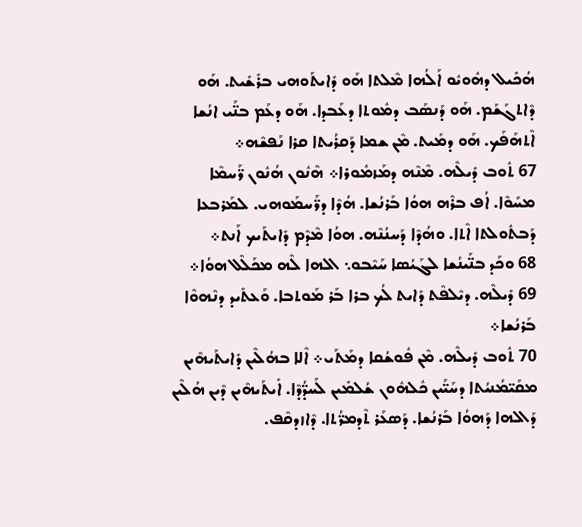ܗܳܟܺܝܠ ܕܗܽܘܝܽܘ ܐܰܠܳܗܐ ܡܶܠܬܐ ܗܰܘ ܕܺܐܝܬܰܘܗܝ ܒܪܺܫܺܝܬ. ܗܰܘ ܕܶܐܬܓܰܫܰܡ. ܗܰܘ ܕܰܢܣܰܒ ܕܡܽܘܬܐ ܕܥܰܒܕܐ. ܗܰܘ ܕܥܰܡ ܒܢ̈ܰܝ ܐܢܳܫܐ ܐܶܬܗܰܦܰܟ. ܗܰܘ ܕܡܺܝܬ. ܡܶܢ ܫܡܐ ܕܰܩܪܳܝܬܐ ܩܪܐ ܢܰܦܫܶܗ܀
67 ܬܽܘܒ ܕܺܝܠܶܗ. ܡܶܢܶܗ ܕܡܰܙܡܽܘܪܐ܀ ܗܶܢܽܘܢ ܗܳܢܽܘܢ ܪ̈ܰܚܡܶܐ ܡܚܰܘܶܐ. ܐܳܦ ܒܪܶܗ ܗܘܳܐ ܒܰܪܢܳܫܐ. ܗܳܕܶܐ ܕܪ̈ܰܚܡܰܘܗܝ. ܠܡܰܪܒܥܐ ܕܰܒܬܽܘܠܬܐ ܐܶܬܐ. ܘܗܳܕܶܐ ܕܰܚܢܳܢܶܗ. ܗܘܳܐ ܡܶܕܶܡ ܕܺܐܝܬܰܝܟ ܐܰܢܬ܀
68 ܘܟܰܕ ܒܢ̈ܰܝܢܳܫܐ ܠܓܰܝܳܣܐ ܚܰܝܶܒܘ܆ ܐܠܗܐ ܠܶܗ ܡܟܰܠܶܠ ܗܘܳܐ܀
69 ܕܺܝܠܶܗ. ܕܝܶܠܦܶܬ ܕܺܐܝܬ ܠܳܟ ܒܪܐ ܒܰܪ ܡܰܘܬܒܐ. ܘܰܥܬܺܝܕ ܕܢܶܗܘܶܐ ܒܰܪܢܳܫܐ܀
70 ܬܽܘܒ ܕܺܝܠܶܗ. ܡܶܢ ܦܽܘܫܳܩܐ ܕܡܰܬܰܝ܀ ܐܶܠܐ ܒܗܳܠܶܝܢ ܕܺܐܝܬܰܝܗܶܝܢ ܡܩܰܝ̈ܡܳܢܝܳܬܐ ܕܚܰܝ̈ܰܝܢ ܟܽܠܗܽܘܢ ܫܳܠܡܺܝܢ ܠܰܚܕ̈ܳܕܶܐ. ܐܺܝܬܰܝܗܶܝܢ ܕܶܝܢ ܗܳܠܶܝܢ ܕܰܐܠܗܐ ܕܰܗܘܳܐ ܒܰܪܢܳܫܐ. ܕܰܣܥܰܪ ܬܶܕܡܪ̈ܳܬܐ. ܕܶܐܙܕܩܶܦ.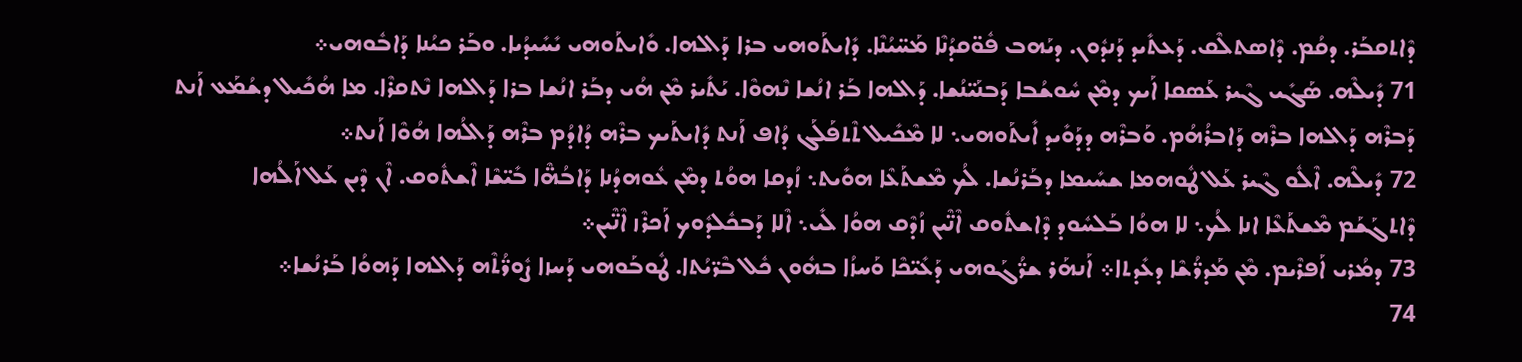ܕܶܐܬܩܒܰܪ. ܕܩܳܡ. ܕܶܐܣܬܠܶܩ. ܕܰܥܬܺܝܕ ܕܰܢܕܽܘܢ. ܕܝܰܗܒ ܦܽܘ̈ܩܕܳܢܶܐ ܡܰܚ̈ܝܳܢܶܐ. ܕܺܐܝܬܰܘܗܝ ܒܪܐ ܕܰܐܠܗܐ. ܘܺܐܝܬܰܘܗܝ ܝܺܚܺܝܕܳܝܐ. ܘܒܰܪ ܟܝܳܢܐ ܕܰܐܒܽܘܗܝ܀
71 ܕܺܝܠܶܗ. ܣܰܓܺܝ ܓܶܝܪ ܥܰܣܩܐ ܐܰܝܟ ܕܡܶܢ ܚܽܘܫܳܒܐ ܕܰܒܢܰܝ̈ܢܳܫܐ. ܕܰܐܠܗܐ ܒܰܪ ܐܢܳܫܐ ܢܶܗܘܶܐ. ܝܰܬܺܝܪ ܡܶܢ ܗܳܝ ܕܒܰܪ ܐܢܳܫܐ ܒܪܐ ܕܰܐܠܗܐ ܢܶܬܩܪܶܐ. ܡܐ ܗܳܟܺܝܠ ܕܫܳܡܰܥ ܐܰܢܬ ܕܰܒܪܶܗ ܕܰܐܠܗܐ ܒܪܶܗ ܕܰܐܒܪܳܗܳܡ. ܘܰܒܪܶܗ ܕܕܰܘܺܝܕ ܐܺܝܬܰܘܗܝ܆ ܠܐ ܡܶܟܺܝܠ ܬܶܬܦܰܠܰܓ ܕܳܐܦ ܐܰܢܬ ܕܺܐܝܬܰܝܟ ܒܪܶܗ ܕܳܐܕܳܡ ܒܪܶܗ ܕܰܐܠܳܗܐ ܗܳܘܶܐ ܐܰܢܬ܀
72 ܕܺܝܠܶܗ. ܐܶܠܽܘ ܓܶܝܪ ܥܰܠ ܛܽܘܗܡܐ ܫܚܺܝܡܐ ܕܒܰܪܢܳܫܐ. ܠܳܟ ܡܶܫܬܰܥܶܐ ܗܘܺܝܬ܆ ܙܳܕܩܐ ܗܘܳܬ ܕܡܶܢ ܥܽܘܗܕܳܢܐ ܕܰܐܒܳܗ̈ܶܐ ܒܺܝ̈ܫܶܐ ܐܶܫܬܽܘܩ. ܐܶܢ ܕܶܝܢ ܥܰܠ ܐܰܠܳܗܐ ܕܶܐܬܓܰܫܰܡ ܡܶܫܬܰܥܶܐ ܐܢܐ ܠܳܟ܆ ܠܐ ܗܘܳܐ ܒܰܠܚܽܘܕ ܕܶܐܫܬܽܘܩ ܐܶܢ̈ܶܝܢ ܙܳܕܶܩ ܗܘܳܐ ܠܺܝ܆ ܐܶܠܐ ܕܰܒܟܽܠܕܽܘܟ ܐܰܟܪܶܙ ܐܶܢ̈ܶܝܢ܀
73 ܕܡܳܪܝ ܐܰܦܪܶܝܡ. ܡܶܢ ܡܰܕܪ̈ܳܫܶܐ ܕܥܺܕܬܐ܀ ܐܰܢܗܰܪ ܫܪ̈ܳܓܰܘܗܝ ܕܰܥܺܝ̈ܟܶܐ ܘܰܚܙܳܐ ܒܗܽܘܢ ܟܽܠ ܒܶܪ̈ܝܳܬܐ. ܛܽܘܒܰܘܗܝ ܕܰܚܙܐ ܨܽܘܪ̈ܳܬܶܗ ܕܰܐܠܗܐ ܕܰܗܘܳܐ ܒܰܪܢܳܫܐ܀
74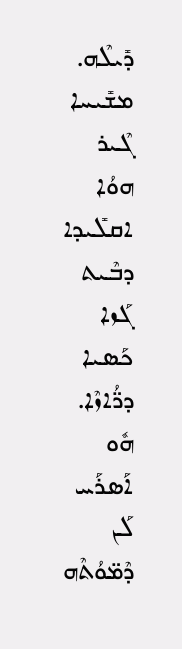ܕܺܝܠܶܗ. ܡܫܺܝܚܐ ܓܶܝܪ ܗܘܳܐ ܐܩܠܺܝܕܐ ܕܒܶܝܬ ܓܰܙܐ ܟܰܣܝܐ ܕܪ̈ܳܐܙܶܐ. ܗܽܘ ܐܰܣܪܰܚ ܠܰܢ ܕܶܡ̈ܘܳܬܶܗ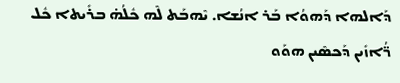ܕܰܐܠܗܐ ܕܰܗܘܳܐ ܒܰܪ ܐܢܳܫܐ. ܝܶܗܒܰܬ ܠܶܗ ܟܽܠܳܗ̇ ܒܪܺܝܬܐ ܟܽܠ ܪ̈ܳܐܙܺܝܢ ܕܰܟܣܶܝܢ ܗܘܰܘ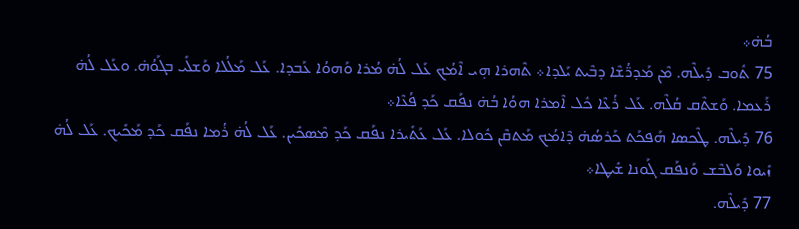ܒܳܗ̇܀
75 ܬܽܘܒ ܕܺܝܠܶܗ. ܡܶܢ ܡܰܕܪ̈ܳܫܶܐ ܕܒܶܝܬ ܝܰܠܕܐ܀ ܬܶܗܪܐ ܗ̣ܝ ܐܶܡܳܟ ܥܰܠ ܠܳܗ̇ ܡܳܪܐ ܘܰܗܘܳܐ ܥܰܒܕܐ. ܥܰܠ ܡܰܠܳܠܐ ܘܰܫܠܺܝ ܒܓܰܘܳܗ̇. ܘܥܰܠ ܠܳܗ̇ ܪܰܥܡܐ. ܘܰܫܬܶܩ ܩܳܠܶܗ. ܥܰܠ ܪܳܥܶܐ ܟܽܠ ܐܶܡܪܐ ܗܘܳܐ ܒܳܗ̇ ܢܦܰܩ ܟܰܕ ܦܳܥܶܐ܀
76 ܕܺܝܠܶܗ. ܛܶܟܣܐ ܗܰܦܟܰܬ ܟܰܪܣܳܗ̇ ܕܶܐܡܳܟ ܡܰܬܩܶܢ ܟܽܘܠܐ. ܥܰܠ ܥܰܬܺܝܪܐ ܢܦܰܩ ܟܰܕ ܡܶܣܟܺܝܢ. ܥܰܠ ܠܳܗ̇ ܪܳܡܐ ܢܦܰܩ ܟܰܕ ܡܰܟܺܝܟ. ܥܰܠ ܠܳܗ̇ ܙܺܝܘܐ ܘܰܠܒܶܫ ܘܰܢܦܰܩ ܓܰܘܢܐ ܫܺܝܛܐ܀
77 ܕܺܝܠܶܗ.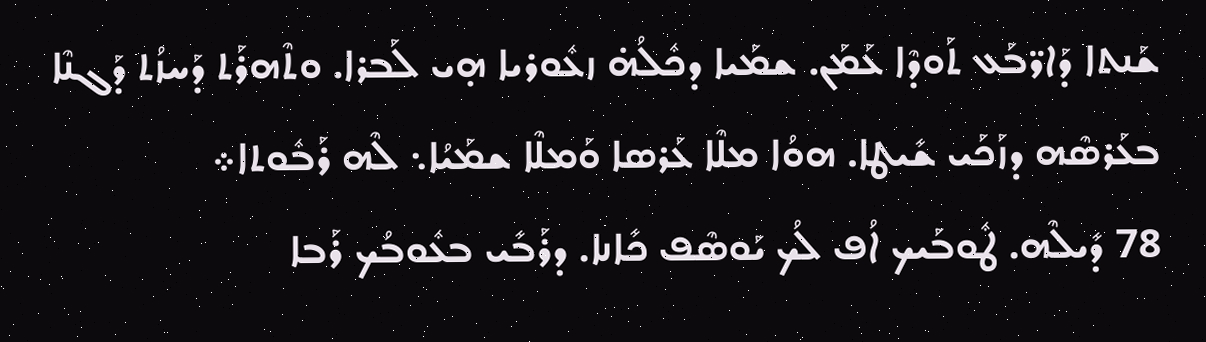ܫܰܢܬܐ ܕܰܐܪ̈ܒܰܥ ܬܰܘܕܶܐ ܥܰܡܰܢ. ܫܡܰܝܐ ܕܟܽܠܳܗ̇ ܙܥܽܘܪܝܐ ܗ̣ܝ ܠܰܒܪܐ. ܘܬܶܗܪܰܬ ܕܰܚܙܳܬ ܕܰܓܢܶܐ ܒܥܰܪܣܶܗ ܕܙܰܟܰܝ ܫܺܝܛܐ. ܗܘܳܐ ܡܠܶܐ ܥܰܪܣܐ ܘܰܡܠܶܐ ܫܡܰܝܳܐ܆ ܠܶܗ ܪܰܒܽܘܬܐ܀
78 ܕܺܝܠܶܗ. ܛܽܘܒܰܝܟ ܐܳܦ ܠܳܟ ܝܰܘܣܶܦ ܟܺܐܢܐ. ܕܪܰܒܺܝ ܒܥܽܘܒܳܟ ܪܰܒܐ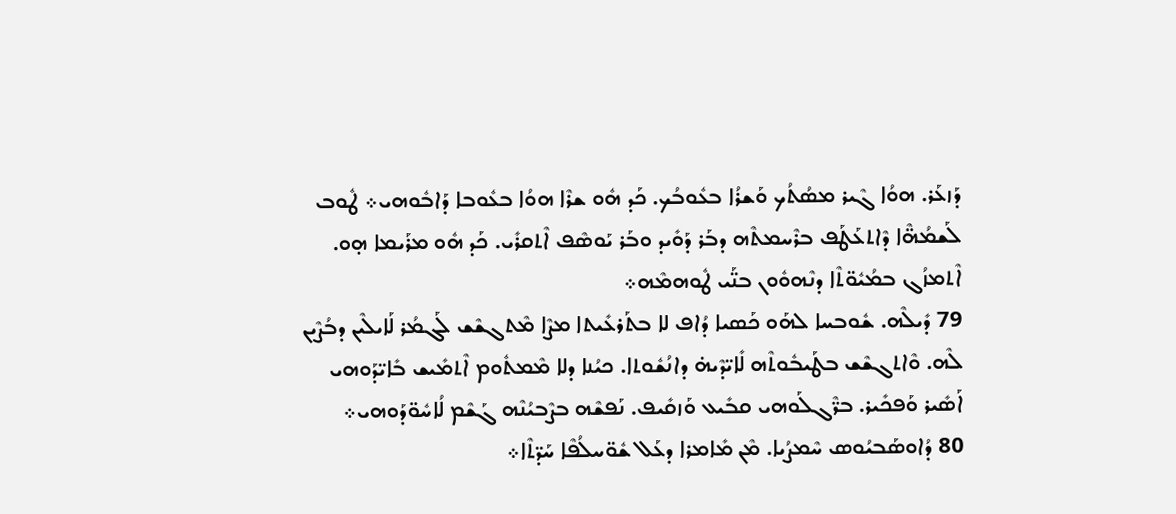ܕܰܙܥܰܪ. ܗܘܳܐ ܓܶܝܪ ܡܣܳܬܳܟ ܘܰܫܪܳܐ ܒܥܽܘܒܳܟ. ܟܰܕ ܗܽܘ ܫܪܶܐ ܗܘܳܐ ܒܥܽܘܒܐ ܕܰܐܒܽܘܗܝ܀ ܛܽܘܒ ܠܰܫܡܳܗ̈ܶܐ ܕܶܐܬܥܰܛܰܦ ܒܪܶܚܡܬܶܗ ܕܒܰܪ ܕܰܘܺܝܕ ܘܒܰܪ ܝܰܘܣܶܦ ܐܶܬܩܪܺܝ. ܟܰܕ ܗܽܘ ܡܪܰܝܡܐ ܗ̣ܘ. ܐܶܬܡܙܳܓ ܒܡܳܝܽܘ̈ܬܶܐ ܕܢܶܗܘܽܘܢ ܒܢ̈ܰܝ ܛܽܘܗܡܶܗ܀
79 ܕܺܝܠܶܗ. ܫܽܘܒܚܐ ܠܗܰܘ ܟܰܣܝܐ ܕܳܐܦ ܠܐ ܒܬܰܪܥܺܝܬܐ ܡܨܶܐ ܡܶܬܓܫܶܫ ܠܰܓܡܳܪ ܠܰܐܝܠܶܝܢ ܕܒܳܨܶܝܢ ܠܶܗ. ܘܶܐܬܓܫܶܫ ܒܛܰܝܒܽܘܬܶܗ ܠܺܐܝ̈ܕܶܝܗ̇ ܕܐܢܳܫܽܘܬܐ. ܟܝܳܢܐ ܕܠܐ ܡܶܡܬܽܘܡ ܐܶܬܡܺܝܫ ܒܺܐܝ̈ܕܰܘܗܝ ܐܰܣܺܝܪ ܘܰܦܟܺܝܪ. ܒܪ̈ܶܓܠܰܘܗܝ ܩܒܺܝܥ ܘܰܙܩܺܝܦ. ܢܰܦܫܶܗ ܒܨܶܒܝܳܢܶܗ ܓܰܫܶܡ ܠܳܐܚܽܘ̈ܕܰܘܗܝ܀
80 ܕܳܐܘܣܰܒܝܳܘܣ ܚܶܡܨܳܝܐ. ܡܶܢ ܡܺܐܡܪܐ ܕܥܰܠ ܫܽܘ̈ܚܠܳܦܶܐ ܚܰܕ̈ܬܶܐ܀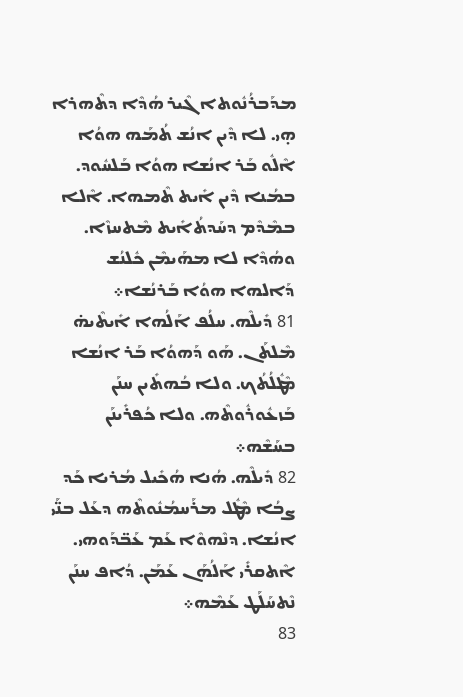ܡܕܰܒܪܳܢܽܘܬܐ ܓܶܝܪ ܗܳܕܶܐ ܕܬܶܗܪܐ ܗ̣ܝ. ܠܐ ܕܶܝܢ ܐܢܳܫ ܬܳܡܰܗ ܗܘܳܐ ܐܶܠܽܘ ܒܰܪ ܐܢܳܫܐ ܗܘܳܐ ܒܰܠܚܽܘܕ. ܒܡܳܢܐ ܕܶܝܢ ܐܺܝܬ ܬܶܡܗܐ. ܐܶܠܐ ܒܡܶܕܶܡ ܕܚܰܕܬܳܐܺܝܬ ܡܶܬܚܙܶܐ. ܘܗܳܕܶܐ ܠܐ ܡܗܰܝܡܶܢ ܟܽܠܢܳܫ ܕܰܐܠܗܐ ܗܘܳܐ ܒܰܪܢܳܫܐ܀
81 ܕܺܝܠܶܗ. ܚܠܳܦ ܐܰܠܳܗܐ ܐܺܝܬܶܝܗ̇ ܡܶܠܬܰܢ. ܗܰܘ ܕܰܗܘܳܐ ܒܰܪ ܐܢܳܫܐ ܡܶܛܽܠܳܬܳܟ. ܘܠܐ ܒܳܗܬܺܝܢ ܚܢܰܢ ܒܰܙܥܽܘܪܽܘܬܶܗ. ܘܠܐ ܟܳܦܪܺܝܢܰܢ ܒܚܰܫܶܗ܀
82 ܕܺܝܠܶܗ. ܗܳܢܐ ܗܳܟܺܝܠ ܡܳܪܝܐ ܟܰܕ ܨܒܳܐ ܡܶܛܽܠ ܡܪܰܚܡܳܢܽܘܬܶܗ ܕܥܰܠ ܒܢ̈ܰܝ ܐܢܳܫܐ. ܕܢܶܗܘܶܐ ܥܰܡ ܥܰܒ̈ܕܰܘܗܝ. ܐܶܬܩܪܺܝ ܐܰܠܳܗܰܢ ܥܰܡܰܢ. ܕܳܐܦ ܚܢܰܢ ܢܶܬܚܰܠܰܛ ܥܰܡܶܗ܀
83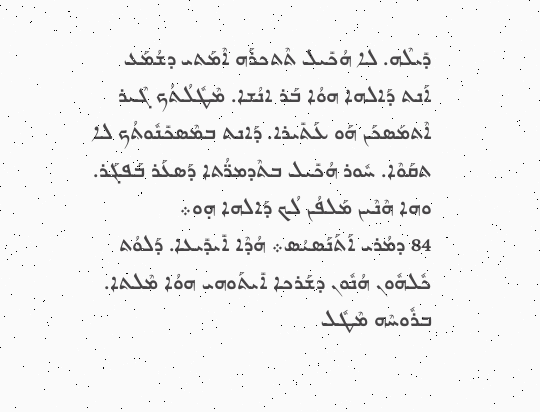ܕܺܝܠܶܗ. ܠܐ ܗܳܟܺܝܠ ܬܶܬܟܪܰܗ ܐܶܡܰܬܝ ܕܫܳܡܰܥ ܐܰܢܬ ܕܰܐܠܗܐ ܗܘܳܐ ܒܰܪ ܐܢܳܫܐ. ܡܶܛܽܠܳܬܳܟ ܓܶܝܪ ܐܶܬܡܰܣܟܰܢ ܗܰܘ ܥܰܬܺܝܪܐ. ܕܰܐܢܬ ܒܡܶܣܟܺܢܽܘܬܳܟ ܠܐ ܬܩܰܘܶܐ. ܚܽܘܪ ܗܳܟܺܝܠ ܒܬܶܕܡܪ̈ܳܬܐ ܕܰܣܥܰܪ ܒܰܦܓܰܪ. ܘܗܐ ܗܶܢܶܝܢ ܡܰܠܦܳܢ ܠܳܟ ܕܰܐܠܗܐ ܗ̣ܘ܀
84 ܕܡܳܪܝ ܐܰܬܰܢܰܣܝܳܣ܀ ܗܳܕܶܐ ܐܺܝܕܺܝܥܐ. ܕܰܠܘܳܬ ܟܽܠܗܽܘܢ ܗܳܢܽܘܢ ܕܫܰܪܟܐ ܐܺܝܬܰܘܗܝ ܗܘܳܐ ܡܶܠܬܐ. ܒܪܽܘܚܶܗ ܡܶܛܽܠ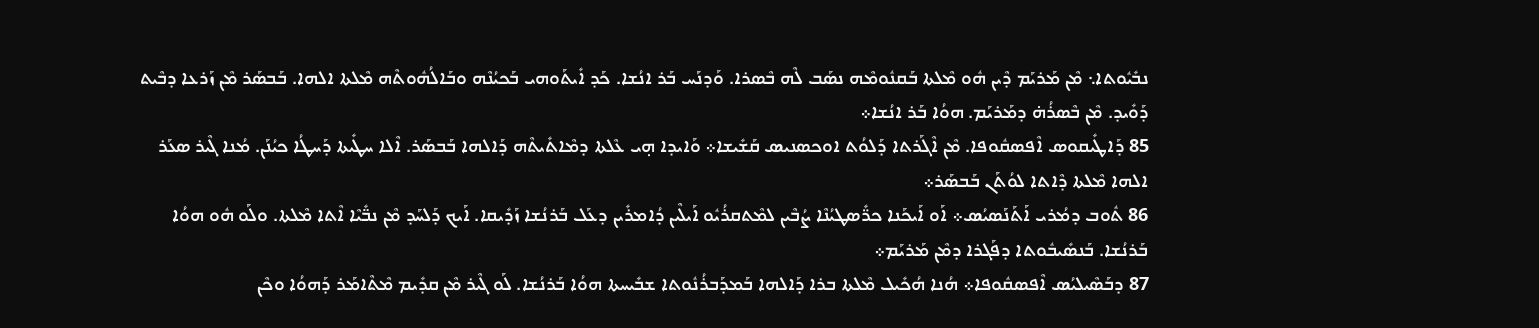ܢܒܺܝܽܘܬܐ܆ ܡܶܢ ܡܰܪܝܰܡ ܕܶܝܢ ܗܽܘ ܡܶܠܬܐ ܒܰܩܢܽܘܡܶܗ ܢܣܰܒ ܠܶܗ ܒܶܣܪܐ. ܘܰܕܢܰܚ ܒܰܪ ܐܢܳܫܐ. ܟܰܕ ܐܺܝܬܰܘܗܝ ܒܰܟܝܳܢܶܗ ܘܒܰܐܠܳܗܽܘܬܶܗ ܡܶܠܬܐ ܐܠܗܐ. ܒܰܒܣܰܪ ܡܶܢ ܙܰܪܥܐ ܕܒܶܝܬ ܕܰܘܺܝܕ. ܡܶܢ ܒܶܣܪܳܗ̇ ܕܡܰܪܝܰܡ. ܗܘܳܐ ܒܰܪ ܐܢܳܫܐ܀
85 ܕܰܐܛܺܝܩܘܣ ܐܶܦܣܩܽܘܦܐ. ܡܶܢ ܐܶܓܰܪܬܐ ܕܰܠܘܳܬ ܐܘܟܣܢܝܣ ܩܰܫܺܝܫܐ܀ ܘܰܐܝܕܐ ܗ̣ܝ ܥܶܠܬܐ ܕܡܶܐܬܺܝܬܶܗ ܕܰܐܠܗܐ ܒܰܒܣܰܪ. ܐܶܠܐ ܚܛܺܝܬܐ ܕܰܚܛܳܐ ܟܝܳܢܰܢ. ܡܳܢܐ ܓܶܝܪ ܣܥܰܪ ܐܠܗܐ ܡܶܠܬܐ ܕܶܐܬܐ ܠܘܳܬܰܢ ܒܰܒܣܰܪ܀
86 ܬܽܘܒ ܕܡܳܪܝ ܐܰܬܰܢܰܣܝܳܣ܀ ܐܰܘ ܐܰܝܟܰܢܐ ܟܪ̈ܺܣܛܝܳܢܶܐ ܨܳܒܶܝܢ ܠܡܶܬܩܪܳܝܽܘ ܐܰܝܠܶܝܢ ܕܳܐܡܪܺܝܢ ܕܥܰܠ ܒܰܪܢܳܫܐ ܙܰܕܺܝܩܐ. ܐܰܝܟ ܕܰܠܚܰܕ ܡܶܢ ܢܒ̈ܺܝܶܐ ܐܶܬܐ ܡܶܠܬܐ. ܘܠܰܘ ܗܽܘ ܗܘܳܐ ܒܰܪܢܳܫܐ. ܒܰܢܣܺܝܒܽܘܬܐ ܕܦܰܓܪܐ ܕܡܶܢ ܡܰܪܝܰܡ܀
87 ܕܒܰܣܶܝܠܝܳܣ ܐܶܦܣܩܽܘܦܐ܀ ܗܳܢܐ ܗܳܟܺܝܠ ܡܶܠܬܐ ܒܪܐ ܕܰܐܠܗܐ ܒܰܡܕܰܒܪܳܢܽܘܬܐ ܫܒܺܝܚܬܐ ܗܘܳܐ ܒܰܪܢܳܫܐ. ܠܰܘ ܓܶܝܪ ܡܶܢ ܩܕܺܝܡ ܡܶܬܶܐܡܰܪ ܕܰܗܘܳܐ ܘܟܶܢ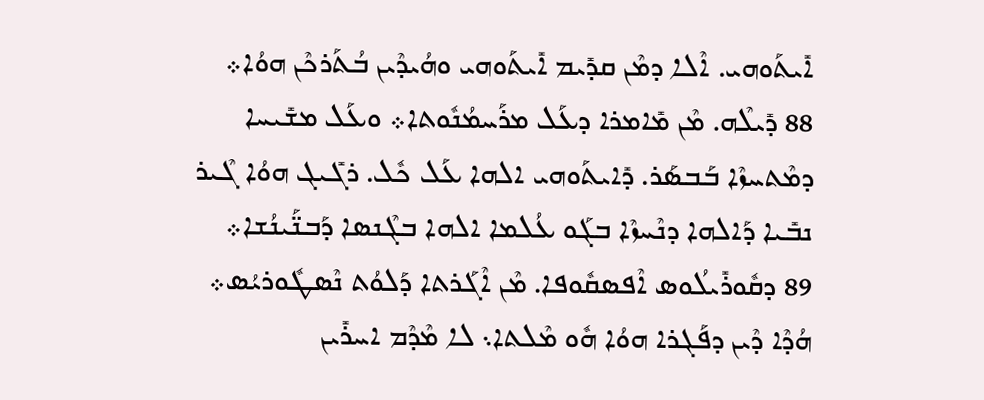ܐܺܝܬܰܘܗܝ. ܐܶܠܐ ܕܡܶܢ ܩܕܺܝܡ ܐܺܝܬܰܘܗܝ ܘܗܳܝܕܶܝܢ ܒܳܬܰܪܟܶܢ ܗܘܳܐ܀
88 ܕܺܝܠܶܗ. ܡܶܢ ܡܺܐܡܪܐ ܕܥܰܠ ܡܪܰܚܡܳܢܽܘܬܐ܀ ܘܥܰܠ ܡܫܺܝܚܐ ܕܡܶܬܚܙܶܐ ܒܰܒܣܰܪ. ܕܺܐܝܬܰܘܗܝ ܐܠܗܐ ܥܰܠ ܟܽܠ. ܪܓܺܝܓ ܗܘܳܐ ܓܶܝܪ ܢܒܺܝܐ ܕܰܐܠܗܐ ܕܢܶܚܙܶܐ ܒܓܰܘ ܥܳܠܡܐ ܐܠܗܐ ܒܓܶܢܣܐ ܕܰܒܢ̈ܰܝܢܳܫܐ܀
89 ܕܩܽܘܪܺܝܠܳܘܣ ܐܶܦܣܩܽܘܦܐ. ܡܶܢ ܐܶܓܰܪܬܐ ܕܰܠܘܳܬ ܢܶܣܛܽܘܪܝܳܣ܀ ܗܳܕܶܐ ܕܶܝܢ ܕܦܰܓܪܐ ܗܘܳܐ ܗܽܘ ܡܶܠܬܐ܆ ܠܐ ܡܶܕܶܡ ܐܚܪܺܝܢ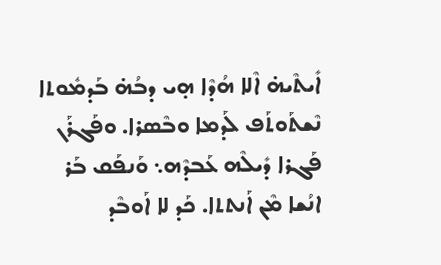ܐܺܝܬܶܝܗ̇ ܐܶܠܐ ܗܳܕܶܐ ܗ̣ܝ ܕܒܳܗ̇ ܒܰܕܡܽܘܬܐ ܢܶܫܬܰܘܬܰܦ ܠܰܕܡܐ ܘܒܶܣܪܐ. ܘܦܰܓܪܰܢ ܦܰܓܪܐ ܕܺܝܠܶܗ ܥܰܒܕܶܗ܆ ܘܰܢܦܰܩ ܒܰܪ ܐܢܳܫܐ ܡܶܢ ܐܰܢܬܬܐ. ܟܰܕ ܠܐ ܐܰܘܒܶܕ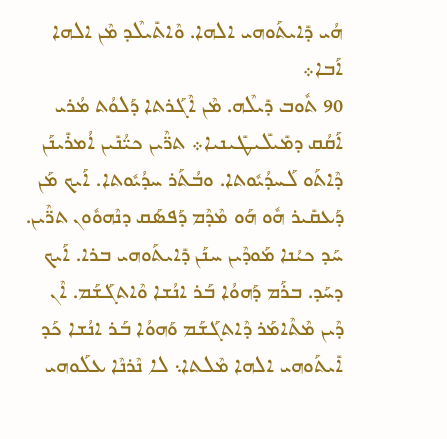ܗܳܝ ܕܺܐܝܬܰܘܗܝ ܐܠܗܐ. ܘܶܐܬܺܝܠܶܕ ܡܶܢ ܐܠܗܐ ܐܰܒܐ܀
90 ܬܽܘܒ ܕܺܝܠܶܗ. ܡܶܢ ܐܶܓܰܪܬܐ ܕܰܠܘܳܬ ܡܳܪܝ ܐܰܩܳܩ ܕܡܺܝܠܺܝܛܺܝܢܝܐ܀ ܬܪ̈ܶܝܢ ܟܝ̈ܳܢܺܝܢ ܐܳܡܪܺܝܢܰܢ ܕܶܐܬܰܘ ܠܰܚܕܳܝܽܘܬܐ. ܘܒܳܬܰܪ ܚܕܳܝܽܘܬܐ. ܐܰܝܟ ܡܰܢ ܕܰܥܩܺܝܪ ܗܽܘ ܗܰܘ ܡܶܕܶܡ ܕܰܦܣܰܩ ܕܢܶܗܘܽܘܢ ܬܪ̈ܶܝܢ. ܚܰܕ ܟܝܳܢܐ ܡܰܘܕܶܝܢ ܚܢܰܢ ܕܺܐܝܬܰܘܗܝ ܒܪܐ. ܐܰܝܟ ܕܚܰܕ. ܒܪܰܡ ܕܰܗܘܳܐ ܒܰܪ ܐܢܳܫܐ ܘܶܐܬܓܰܫܰܡ. ܐܶܢ ܕܶܝܢ ܡܶܬܶܐܡܰܪ ܕܶܐܬܓܰܫܰܡ ܘܰܗܘܳܐ ܒܰܪ ܐܢܳܫܐ ܟܰܕ ܐܺܝܬܰܘܗܝ ܐܠܗܐ ܡܶܠܬܐ܆ ܠܐ ܢܶܪܢܶܐ ܥܠܰܘܗܝ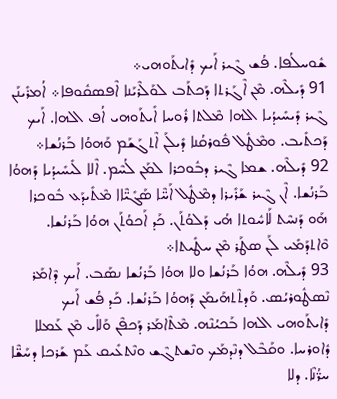ܫܽܘܚܠܳܦܐ. ܦܳܫ ܓܶܝܪ ܐܰܝܟ ܕܺܐܝܬܰܘܗܝ܀
91 ܕܺܝܠܶܗ. ܡܶܢ ܐܶܓܰܪܬܐ ܕܰܟܬܰܒ ܠܘܰܠܶܪܝܰܢܐ ܐܶܦܣܩܽܘܦܐ܀ ܐܳܡܪܺܝܢܰܢ ܓܶܝܪ ܕܺܝܚܺܝܕܳܝܐ ܐܠܗܐ ܡܶܠܬܐ ܪܽܘܚܐ ܐܺܝܬܰܘܗܝ ܐܳܦ ܐܠܗܐ. ܐܰܝܟ ܕܰܟܬܺܝܒ. ܘܡܶܛܽܠ ܦܽܘܪܩܳܢܐ ܕܺܝܠܰܢ ܐܶܬܓܰܫܰܡ ܘܰܗܘܳܐ ܒܰܪܢܳܫܐ܀
92 ܕܺܝܠܶܗ. ܫܡܐ ܓܶܝܪ ܕܒܽܘܟܪܐ ܠܡܰܢ ܠܳܚܶܡ. ܐܶܠܐ ܠܺܝܚܺܝܕܳܝܐ ܕܰܗܘܳܐ ܒܰܪܢܳܫܐ. ܐܶܢ ܓܶܝܪ ܫܰܪܺܝܪܐ ܕܡܶܛܽܠ ܐܰܚ̈ܶܐ ܣܰܓܺܝ̈ܶܐܐ ܡܶܬܺܝܕܰܥ ܒܽܘܟܪܐ ܗܰܘ ܕܰܢܚܶܬ ܠܰܐܚܽܘܬܐ ܗܳܝ ܕܰܠܘܳܬܰܢ. ܟܰܕ ܐܰܟܘܳܬܰܢ ܗܘܳܐ ܒܰܪܢܳܫܐ. ܘܶܐܬܕܰܡܺܝ ܠܰܢ ܣܛܰܪ ܡܶܢ ܚܛܺܝܬܐ܀
93 ܕܺܝܠܶܗ. ܗܘܳܐ ܒܰܪܢܳܫܐ ܘܠܐ ܗܘܳܐ ܒܰܪܢܳܫܐ ܢܣܰܒ. ܐܰܝܟ ܕܶܐܡܰܪ ܢܶܣܛܽܘܪܝܳܣ. ܘܰܕܬܶܬܗܰܝܡܰܢ ܕܰܗܘܳܐ ܒܰܪܢܳܫܐ. ܟܰܕ ܦܳܫ ܐܰܝܟ ܕܺܐܝܬܰܘܗܝ ܐܠܗܐ ܒܰܟܝܳܢܶܗ. ܡܶܬܶܐܡܰܪ ܕܰܟܦܶܢ ܘܰܠܐܺܝ ܡܶܢ ܥܰܡܠܐ ܕܽܐܘܪܚܐ. ܘܩܰܒܶܠ ܕܢܶܕܡܰܟ ܘܢܶܫܬܓܶܫ ܘܢܶܬܥܺܝܩ ܥܰܡ ܫܰܪܟܐ ܕܚܰܫ̈ܶܐ ܚܪ̈ܳܢܶܐ. ܕܠܐ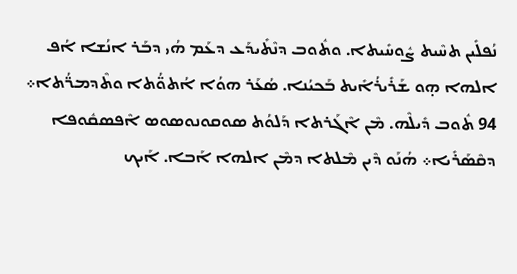ܢܳܦܠܺܝܢ ܬܚܶܝܬ ܨܽܘܚܺܝܬܐ. ܘܬܽܘܒ ܕܢܶܬܺܝܕܰܥ ܕܥܰܡ ܗܳܝ ܕܒܰܪ ܐܢܳܫܐ ܐܳܦ ܐܠܗܐ ܗ̣ܘ ܫܰܪܺܝܪܳܐܺܝܬ ܒܰܟܝܳܢܐ. ܣܳܥܰܪ ܗܘܳܐ ܐܳܬܘ̈ܳܬܐ ܘܬܶܕܡܪ̈ܳܬܐ܀
94 ܬܽܘܒ ܕܺܝܠܶܗ. ܡܶܢ ܐܶܓܰܪܬܐ ܕܰܠܘܳܬ ܣܘܩܘܢܘܣܘܣ ܐܶܦܣܩܽܘܦܐ ܕܩܶܣܰܪܺܝܐ܀ ܗܳܢܰܘ ܕܶܝܢ ܡܶܠܬܐ ܕܡܶܢ ܐܠܗܐ ܐܰܒܐ. ܐܰܝܟ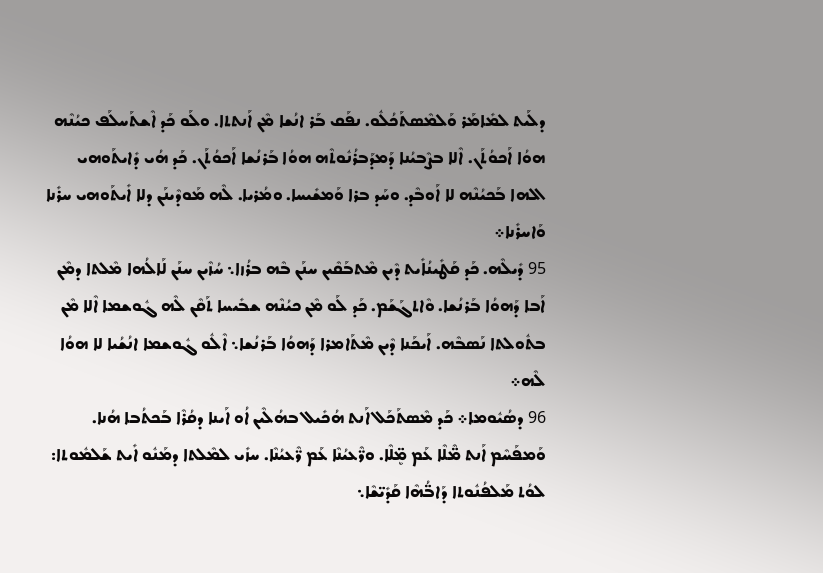ܕܠܰܝܬ ܠܡܺܐܡܰܪ ܘܰܠܡܶܣܬܰܟܳܠܽܘ. ܢܦܰܩ ܒܰܪ ܐܢܳܫܐ ܡܶܢ ܐܰܢܬܬܐ. ܘܠܰܘ ܟܰܕ ܐܶܫܬܰܚܠܰܦ ܟܝܳܢܶܗ ܗܘܳܐ ܐܰܟܘܳܬܰܢ. ܐܶܠܐ ܒܨܶܒܝܳܢܐ ܕܰܡܕܰܒܪܳܢܽܘܬܶܗ ܗܘܳܐ ܒܰܪܢܳܫܐ ܐܰܟܘܳܬܰܢ. ܟܰܕ ܗܳܝ ܕܺܐܝܬܰܘܗܝ ܐܠܗܐ ܒܰܟܝܳܢܶܗ ܠܐ ܐܰܘܒܶܕ. ܘܚܰܕ ܒܪܐ ܘܰܡܫܺܝܚܐ. ܘܡܳܪܝܐ. ܠܶܗ ܡܰܘܕܶܝܢܰܢ ܕܠܐ ܐܺܝܬܰܘܗܝ ܚܪܺܢܐ ܘܰܐܚܪܺܢܐ܀
95 ܕܺܝܠܶܗ. ܟܰܕ ܩܰܛܺܝܢܳܐܺܝܬ ܕܶܝܢ ܡܶܬܒܰܩܶܝܢ ܚܢܰܢ ܒܶܗ ܒܪܳܙܐ܆ ܚܳܙܶܝܢ ܚܢܰܢ ܠܰܐܠܳܗܐ ܡܶܠܬܐ ܕܡܶܢ ܐܰܒܐ ܕܰܗܘܳܐ ܒܰܪܢܳܫܐ. ܘܶܐܬܓܰܫܰܡ. ܟܰܕ ܠܰܘ ܡܶܢ ܟܝܳܢܶܗ ܫܒܺܝܚܐ ܬܰܩܶܢ ܠܶܗ ܓܽܘܫܡܐ ܐܶܠܐ ܡܶܢ ܒܬܽܘܠܬܐ ܢܰܣܒܶܗ. ܐܰܝܟܰܢܐ ܕܶܝܢ ܡܶܬܰܐܡܪܐ ܕܰܗܘܳܐ ܒܰܪܢܳܫܐ܆ ܐܶܠܽܘ ܓܽܘܫܡܐ ܐܢܳܫܳܝܐ ܠܐ ܗܘܳܐ ܠܶܗ܀
96 ܕܣܳܝܽܘܡܐ܀ ܟܰܕ ܡܶܣܬܰܟܰܠ ܐܰܢܬ ܗܳܟܺܝܠ ܒܗܳܠܶܝܢ ܐܳܘ ܐܰܝܢܐ ܕܩܳܪܶܐ ܒܰܟܬܳܒܐ ܗܳܢܐ. ܘܰܡܦܰܚܶܡ ܐܰܢܬ ܡ̈ܶܠܶܐ ܥܰܡ ܡܷ̈ܠܶܐ. ܘܪ̈ܶܥܝܳܢܶܐ ܥܰܡ ܪ̈ܶܥܝܳܢܶܐ. ܚܙܺܝ ܠܡܶܠܬܐ ܕܡܰܢܽܘ ܐܺܝܬ ܫܰܠܡܽܘܬܐ: ܠܘܳܬ ܡܰܠܦܳܢܽܘܬܐ ܕܰܐܒ̈ܳܗܶܐ ܩܰܕܺܝ̈ܫܶܐ܆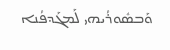ܘܰܒܣܽܘܪܳܝܗܝ ܠܰܡܓܰܕܦܳܢܐ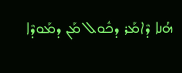ܗܳܢܐ ܕܶܐܡܰܪ ܕܟܽܘܠ ܡܰܢ ܕܡܰܘܕܶܐ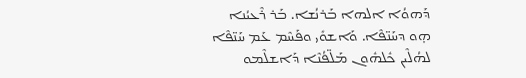ܕܰܗܘܳܐ ܐܠܗܐ ܒܰܪܢܳܫܐ. ܒܰܪ ܪܶܥܝܳܢܐ ܗ̣ܘ ܕܚܰܢ̈ܦܶܐ. ܘܰܐܫܘܺܝ ܘܦܰܚܶܡ ܥܰܡ ܚܰܢ̈ܦܶܐ ܠܗܳܠܶܝܢ ܟܽܠܗܽܘܢ ܡܰܠ̈ܦܳܢܶܐ ܕܰܐܫܠܶܡܘ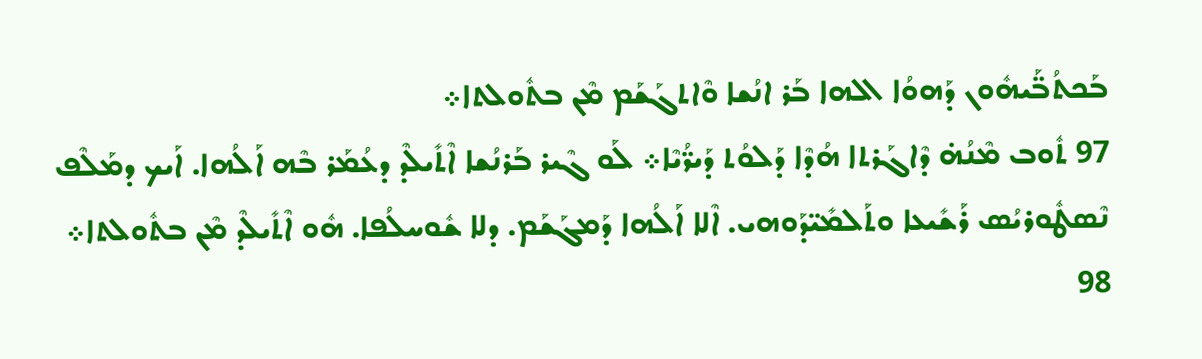ܒܰܟܬܳܒ̈ܰܝܗܽܘܢ ܕܰܗܘܳܐ ܐܠܗܐ ܒܰܪ ܐܢܳܫܐ ܘܶܐܬܓܰܫܰܡ ܡܶܢ ܒܬܽܘܠܬܐ܀
97 ܬܽܘܒ ܡܶܢܳܗ̇ ܕܶܐܓܰܪܬܐ ܗܳܕܶܐ ܕܰܠܘܳܬ ܕܰܝܪ̈ܳܝܶܐ܀ ܠܰܘ ܓܶܝܪ ܒܰܪܢܳܫܐ ܐܶܬܺܝܠܶܕ ܕܥܳܡܰܪ ܒܶܗ ܐܰܠܳܗܐ. ܐܰܝܟ ܕܡܰܠܶܦ ܢܶܣܛܽܘܪܝܳܣ ܪܰܫܺܝܥܐ ܘܬܰܠܡܺܝ̈ܕܰܘܗܝ. ܐܶܠܐ ܐܰܠܳܗܐ ܕܰܡܓܰܫܰܡ. ܕܠܐ ܫܽܘܚܠܳܦܐ. ܗܽܘ ܐܶܬܺܝܠܶܕ ܡܶܢ ܒܬܽܘܠܬܐ܀
98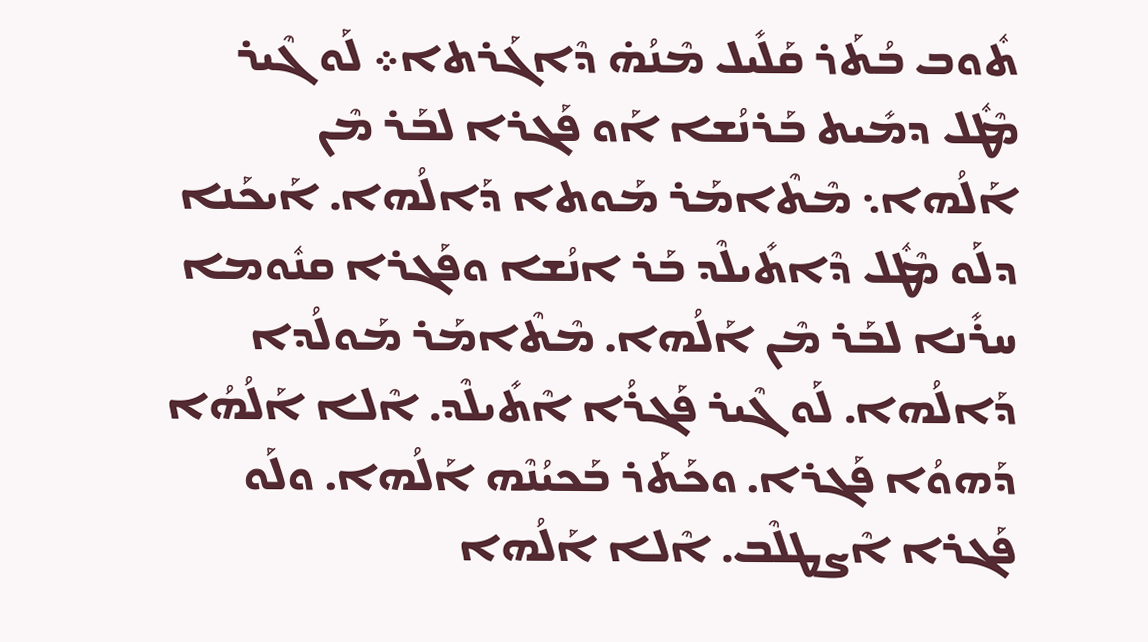ܬܽܘܒ ܒܳܬܰܪ ܩܰܠܺܝܠ ܡܶܢܳܗ̇ ܕܶܐܓܰܪܬܐ܀ ܠܰܘ ܓܶܝܪ ܡܶܛܽܠ ܕܡܺܝܬ ܒܰܪܢܳܫܐ ܐܰܘ ܦܰܓܪܐ ܠܒܰܪ ܡܶܢ ܐܰܠܳܗܐ܆ ܡܶܬܶܐܡܰܪ ܡܰܘܬܐ ܕܰܐܠܳܗܐ. ܐܰܝܟܰܢܐ ܕܠܰܘ ܡܶܛܽܠ ܕܶܐܬܺܝܠܶܕ ܒܰܪ ܐܢܳܫܐ ܘܦܰܓܪܐ ܩܢܽܘܡܐ ܚܪܺܢܐ ܠܒܰܪ ܡܶܢ ܐܰܠܳܗܐ. ܡܶܬܶܐܡܰܪ ܡܰܘܠܳܕܐ ܕܰܐܠܳܗܐ. ܠܰܘ ܓܶܝܪ ܦܰܓܪܳܐ ܐܶܬܺܝܠܶܕ. ܐܶܠܐ ܐܰܠܳܗܳܐ ܕܰܗܘܳܐ ܦܰܓܪܐ. ܘܟܰܬܰܪ ܒܰܟܝܳܢܶܗ ܐܰܠܳܗܐ. ܘܠܰܘ ܦܰܓܪܐ ܐܶܨܛܠܶܒ. ܐܶܠܐ ܐܰܠܳܗܐ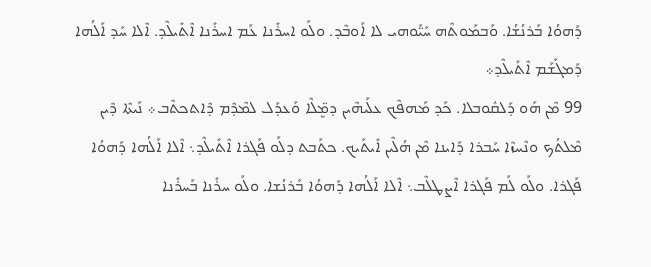ܕܰܗܘܳܐ ܒܰܪܢܳܫܳܐ. ܘܰܒܡܰܘܬܶܗ ܚܰܝ̈ܰܘܗܝ ܠܐ ܐܰܘܒܶܕ. ܘܠܰܘ ܐܚܪܺܢܐ ܥܰܡ ܐܚܪܺܢܐ ܐܶܬܺܝܠܶܕ. ܐܶܠܐ ܚܰܕ ܐܰܠܳܗܐ ܕܰܡܓܰܫܰܡ ܐܶܬܺܝܠܶܕ܀
99 ܡܶܢ ܗܰܘ ܕܰܠܩܽܘܒܠܐ. ܟܰܕ ܡܰܗܦܶܟ ܥܠܰܝܗܶܝܢ ܕܡܷ̈ܠܶܐ ܘܰܥܕܰܠ ܠܡܶܕܶܡ ܕܶܐܬܟܬܶܒ܀ ܢܰܝܬܶܐ ܕܶܝܢ ܡܶܠܬܳܟ ܘܢܶܚܙܶܐ ܚܰܒܪܐ ܕܰܐܝܢܐ ܡܶܢ ܗܳܠܶܝܢ ܐܺܝܬܰܝܟ. ܟܬܰܒܬ ܕܠܰܘ ܦܰܓܪܐ ܐܶܬܺܝܠܶܕ܆ ܐܶܠܐ ܐܰܠܳܗܐ ܕܰܗܘܳܐ ܦܰܓܪܐ. ܘܠܰܘ ܠܰܡ ܦܰܓܪܐ ܐܶܨܛܠܶܒ܆ ܐܶܠܐ ܐܰܠܳܗܐ ܕܰܗܘܳܐ ܒܰܪܢܳܫܐ. ܘܠܰܘ ܚܪܺܢܐ ܒܰܚܪܺܢܐ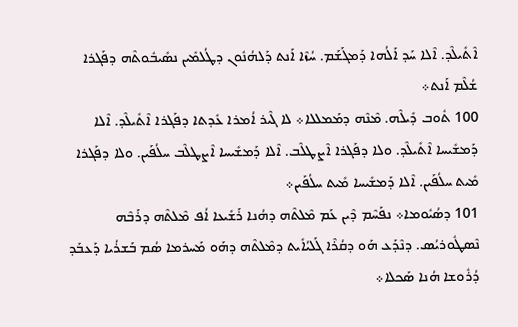ܐܶܬܺܝܠܶܕ. ܐܶܠܐ ܚܰܕ ܐܰܠܳܗܐ ܕܰܡܓܰܫܰܡ. ܚܳܙܶܐ ܐܰܢܬ ܕܰܠܗܳܢܽܘܢ ܕܛܳܠܡܺܝܢ ܢܣܺܝܒܽܘܬܶܗ ܕܦܰܓܪܐ ܫܳܠܶܡ ܐܰܢܬ܀
100 ܬܽܘܒ ܕܺܝܠܶܗ. ܡܶܢܶܗ ܕܡܰܡܠܠܐ܀ ܠܐ ܓܶܝܪ ܐܳܡܪܐ ܥܺܕܬܐ ܕܦܰܓܪܐ ܐܶܬܺܝܠܶܕ. ܐܶܠܐ ܕܰܡܫܺܝܚܐ ܐܶܬܺܝܠܶܕ. ܘܠܐ ܕܦܰܓܪܐ ܐܶܨܛܠܶܒ. ܐܶܠܐ ܕܰܡܫܺܝܚܐ ܐܶܨܛܠܶܒ ܚܠܳܦܰܝܢ. ܘܠܐ ܕܦܰܓܪܐ ܡܺܝܬ ܚܠܳܦܰܝܢ. ܐܶܠܐ ܕܰܡܫܺܝܚܐ ܡܺܝܬ ܚܠܳܦܰܝܢ܀
101 ܕܣܳܝܽܘܡܐ܀ ܢܦܰܚܶܡ ܕܶܝܢ ܥܰܡ ܡܶܠܬܶܗ ܕܗܳܢܐ ܪܰܫܺܝܥܐ ܐܳܦ ܡܶܠܬܶܗ ܕܪܰܒܶܗ ܢܶܣܛܽܘܪܝܳܣ. ܕܢܶܕܰܥ ܗܰܘ ܕܩܳܪܶܐ ܓܰܠܝܳܐܺܝܬ ܕܡܶܠܬܶܗ ܕܗܰܘ ܡܰܚܪܡܐ ܣܳܡ ܒܰܫܪܳܝܐ ܕܰܥܒܰܕ ܕܳܪܽܘܫܐ ܗܳܢܐ ܣܰܟܠܐ܀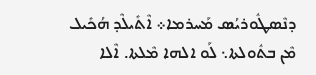ܕܢܶܣܛܽܘܪܝܳܣ ܡܰܚܪܡܐ܀ ܐܶܬܺܝܠܶܕ ܗܳܟܺܝܠ ܡܶܢ ܒܬܽܘܠܬܐ܆ ܠܰܘ ܐܠܗܐ ܡܶܠܬܐ. ܐܶܠܐ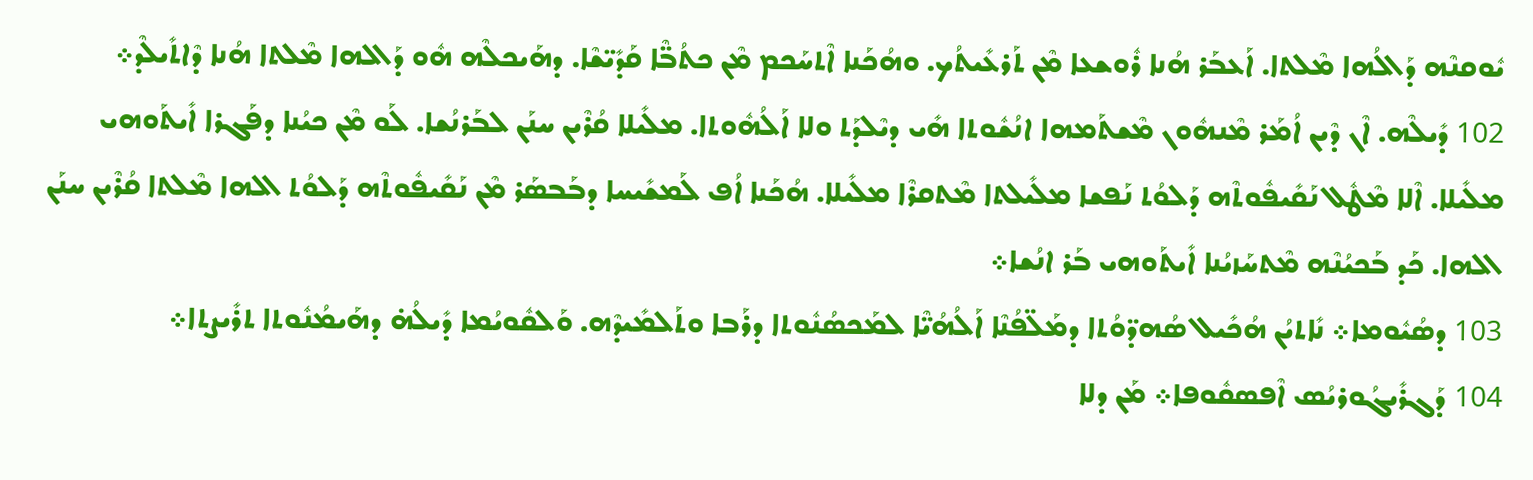ܝܽܘܩܢܶܗ ܕܰܐܠܳܗܐ ܡܶܠܬܐ. ܐܰܥܒܰܪ ܗܳܢܐ ܪܽܘܫܥܐ ܡܶܢ ܬܰܪܥܺܝܬܳܟ. ܘܗܳܟܰܢܐ ܐܶܬܚܰܟܡ ܡܶܢ ܟܬܳܒ̈ܶܐ ܩܰܕܺܝ̈ܫܶܐ. ܕܗܰܝܟܠܶܗ ܗܽܘ ܕܰܐܠܗܐ ܡܶܠܬܐ ܗܳܢܐ ܕܶܐܬܺܝܠܶܕ܀
102 ܕܺܝܠܶܗ. ܐܶܢ ܕܶܝܢ ܐܳܡܰܪ ܡܶܢܗܽܘܢ ܡܶܫܬܰܡܗܐ ܐܢܳܫܽܘܬܐ ܗܺܝ ܕܝܶܠܕܰܬ ܘܠܐ ܐܰܠܳܗܽܘܬܐ. ܡܠܺܝܠܐ ܩܳܪܶܝܢ ܚܢܰܢ ܠܒܰܪܢܳܫܐ. ܠܰܘ ܡܶܢ ܟܝܳܢܐ ܕܦܰܓܪܐ ܐܺܝܬܰܘܗܝ ܡܠܺܝܠܐ. ܐܶܠܐ ܡܶܛܽܠ ܢܰܩܺܝܦܽܘܬܶܗ ܕܰܠܘܳܬ ܢܰܦܫܐ ܡܠܺܝܠܬܐ ܡܶܬܩܪܶܐ ܡܠܺܝܠܐ. ܗܳܟܰܢܐ ܐܳܦ ܠܰܡܫܺܝܚܐ ܕܒܰܒܣܰܪ ܡܶܢ ܢܰܩܺܝܦܽܘܬܶܗ ܕܰܠܘܳܬ ܐܠܗܐ ܡܶܠܬܐ ܩܳܪܶܝܢ ܚܢܰܢ ܐܠܗܐ. ܟܰܕ ܒܰܟܝܳܢܶܗ ܡܶܬܚܰܙܝܳܢܐ ܐܺܝܬܰܘܗܝ ܒܰܪ ܐܢܳܫܐ܀
103 ܕܣܳܝܽܘܡܐ܀ ܢܺܐܬܝܳܢ ܗܳܟܺܝܠ ܣܳܗܕ̈ܘܳܬܐ ܕܡܰܠ̈ܦܳܢܶܐ ܐܰܠܳܗܳܝ̈ܶܐ ܠܡܰܟܣܳܢܽܘܬܐ ܕܪܰܒܐ ܘܬܰܠܡܺܝܕܶܗ. ܘܰܠܩܽܘܝܳܡܐ ܕܺܝܠܳܗ̇ ܕܗܰܝܡܳܢܽܘܬܐ ܬܪܺܝܨܬܐ܀
104 ܕܰܓܪܺܝܓܳܘܪܝܳܣ ܐܶܦܣܩܽܘܦܐ܀ ܡܰܢ ܕܠܐ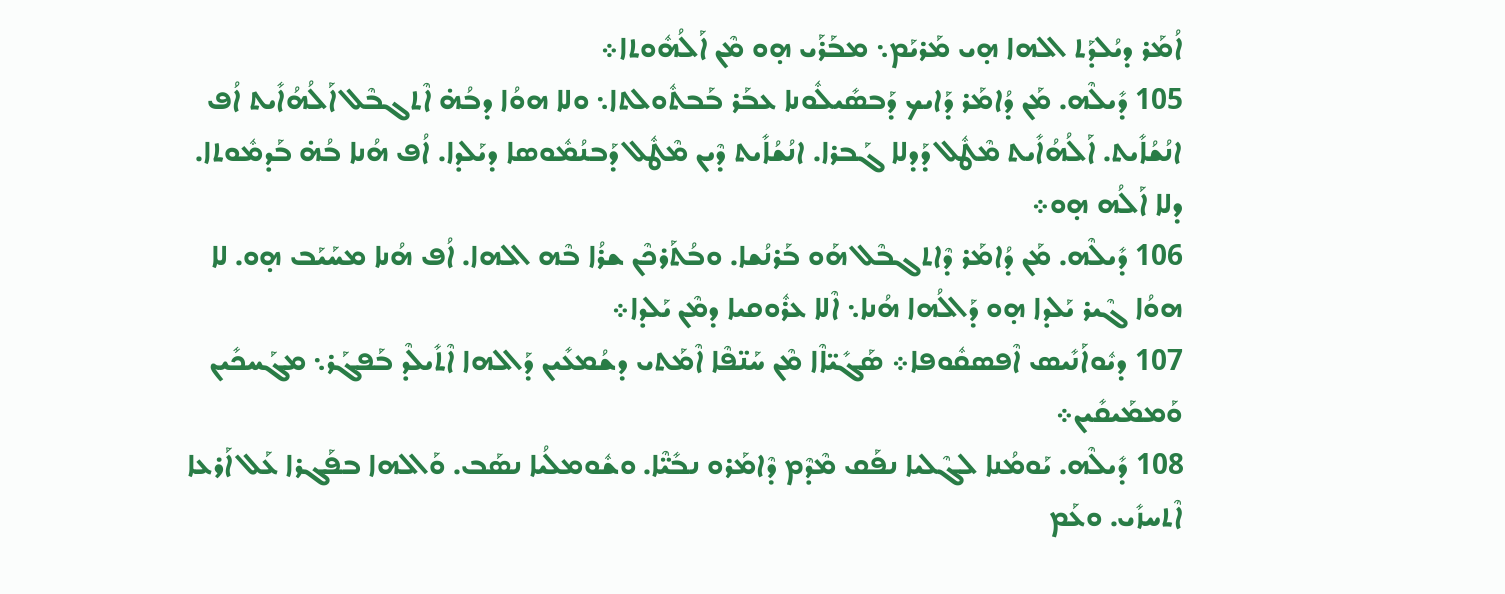ܐܳܡܰܪ ܕܝܳܠܕܰܬ ܐܠܗܐ ܗ̣ܝ ܡܰܪܝܰܡ܆ ܡܒܰܪܰܝ ܗ̣ܘ ܡܶܢ ܐܰܠܳܗܽܘܬܐ܀
105 ܕܺܝܠܶܗ. ܡܰܢ ܕܳܐܡܰܪ ܕܰܐܝܟ ܕܰܒܣܺܝܠܽܘܢܐ ܥܒܰܪ ܒܰܒܬܽܘܠܬܐ܆ ܘܠܐ ܗܘܳܐ ܕܒܳܗ̇ ܐܶܬܓܒܶܠ ܐܰܠܳܗܳܐܺܝܬ ܐܳܦ ܐܢܳܫܳܐܺܝܬ. ܐܰܠܳܗܳܐܺܝܬ ܡܶܛܽܠ ܕܰܕܠܐ ܓܰܒܪܐ. ܐܢܳܫܳܐܺܝܬ ܕܶܝܢ ܡܶܛܽܠ ܕܰܒܢܳܡܽܘܣܐ ܕܝܰܠܕܐ. ܐܳܦ ܗܳܢܐ ܒܳܗ̇ ܒܰܕܡܽܘܬܐ. ܕܠܐ ܐܰܠܳܗ ܗ̣ܘ܀
106 ܕܺܝܠܶܗ. ܡܰܢ ܕܳܐܡܰܪ ܕܶܐܬܓܒܶܠ ܗܰܘ ܒܰܪܢܳܫܐ. ܘܒܳܬܰܪܟܶܢ ܫܪܳܐ ܒܶܗ ܐܠܗܐ. ܐܳܦ ܗܳܢܐ ܡܚܰܝܰܒ ܗ̣ܘ. ܠܐ ܗܘܳܐ ܓܶܝܪ ܝܰܠܕܐ ܗ̣ܘ ܕܰܐܠܳܗܐ ܗܳܢܐ܆ ܐܶܠܐ ܥܪܽܘܩܝܐ ܕܡܶܢ ܝܰܠܕܐ܀
107 ܕܝܽܘܐܰܢܺܝܣ ܐܶܦܣܩܽܘܦܐ܀ ܣܰܓܺܝ̈ܐܶܐ ܡܶܢ ܚܰܢ̈ܦܶܐ ܐܶܡܰܬܝ ܕܫܳܡܥܺܝܢ ܕܰܐܠܗܐ ܐܶܬܺܝܠܶܕ ܒܰܦܓܰܪ܆ ܡܓܰܚܟܺܝܢ ܘܰܡܡܰܝܩܺܝܢ܀
108 ܕܺܝܠܶܗ. ܝܰܘܡܳܢܐ ܠܓܶܠܝܐ ܢܦܰܩ ܡܶܕܶܡ ܕܶܐܡܰܪܘ ܢܒܺܝ̈ܶܐ. ܘܫܽܘܡܠܳܝܐ ܢܣܰܒ. ܘܰܐܠܗܐ ܒܦܰܓܪܐ ܥܰܠ ܐܰܪܥܐ ܐܶܬܚܙܺܝ. ܘܥܰܡ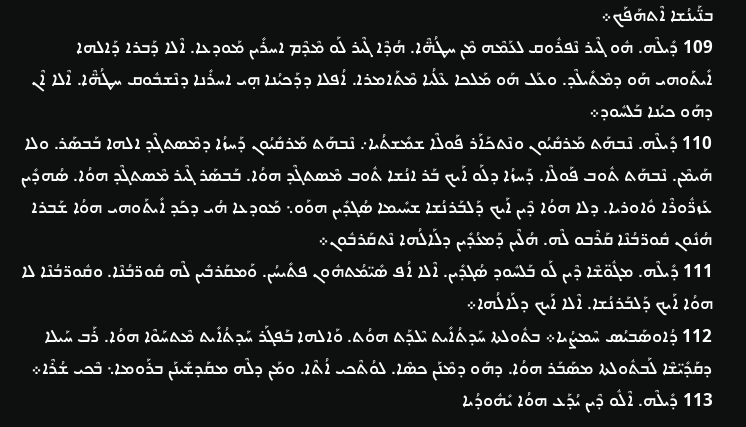ܒܢ̈ܰܝܢܳܫܐ ܐܶܬܗܰܦܰܟ܀
109 ܕܺܝܠܶܗ. ܗܽܘ ܓܶܝܪ ܢܶܦܪܽܘܩ ܠܥܰܡܶܗ ܡܶܢ ܚܛܳܗ̈ܶܐ. ܗܳܕܶܐ ܓܶܝܪ ܠܰܘ ܡܶܕܶܡ ܐܚܪܺܝܢ ܡܰܘܕܥܐ. ܐܶܠܐ ܕܰܒܪܐ ܕܰܐܠܗܐ ܐܺܝܬܰܘܗܝ ܗܰܘ ܕܡܶܬܺܝܠܶܕ. ܘܥܰܠ ܗܰܘ ܡܰܠܟܐ ܥܶܠܳܝܐ ܡܶܬܰܐܡܪܐ. ܐܳܦܠܐ ܕܕܰܟܝܳܢܐ ܗ̣ܝ ܐܚܪܺܢܐ ܕܢܶܫܒܽܘܩ ܚܛܳܗ̈ܶܐ. ܐܶܠܐ ܐܶܢ ܕܗܰܘ ܟܝܳܢܐ ܒܰܠܚܽܘܕ܀
110 ܕܺܝܠܶܗ. ܢܶܒܗܰܬ ܡܰܪܩܺܝܳܘܢ ܘܢܶܬܟܰܐܰܪ ܦܰܘܠܶܐ ܫܡܺܫܬܳܝܐ܇ ܢܶܒܗܰܬ ܡܰܪܩܺܝܳܘܢ ܕܰܚܙܳܐ ܕܡܶܣܬܓܶܕ ܐܠܗܐ ܒܰܒܣܰܪ. ܘܠܐ ܗܰܝܡܶܢ. ܢܶܒܗܰܬ ܬܽܘܒ ܦܰܘܠܶܐ. ܕܰܚܙܳܐ ܕܠܰܘ ܐܰܝܟ ܒܰܪ ܐܢܳܫܐ ܬܽܘܒ ܡܶܣܬܓܶܕ ܗܘܳܐ. ܒܰܒܣܰܪ ܓܶܝܪ ܡܶܣܬܓܶܕ ܗܘܳܐ. ܣܳܗܕܺܝܢ ܥܰܙܪ̈ܽܘܪܶܐ ܘܽܐܘܪܝܐ. ܕܠܐ ܗܘܳܐ ܕܶܝܢ ܐܰܝܟ ܕܰܠܒܰܪܢܳܫܐ ܫܚܺܝܡܐ ܣܳܓܕܺܝܢ ܗܘܰܘ܆ ܡܰܘܕܥܐ ܗܳܝ ܕܟܰܕ ܐܺܝܬܰܘܗܝ ܗܘܳܐ ܫܰܒܪܐ ܗܳܢܽܘܢ ܩܽܘܪ̈ܒܳܢܶܐ ܩܰܪܶܒܘ ܠܶܗ. ܗܳܠܶܝܢ ܕܰܡܥܳܕܺܝܢ ܕܠܰܐܠܳܗܐ ܢܶܬܩܰܪܒܽܘܢ܀
111 ܕܺܝܠܶܗ. ܡܓܽܘ̈ܫܶܐ ܕܶܝܢ ܠܰܘ ܒܰܠܚܽܘܕ ܣܳܓܕܺܝܢ. ܐܶܠܐ ܐܳܦ ܣܺܝ̈ܡܳܬܗܽܘܢ ܦܬܺܝܚܳܢ. ܘܰܡܩܰܪܒܺܝܢ ܠܶܗ ܩܽܘܪ̈ܒܳܢܶܐ. ܘܩܽܘܪ̈ܒܳܢܶܐ ܠܐ ܗܘܳܐ ܐܰܝܟ ܕܰܠܒܰܪܢܳܫܐ. ܐܶܠܐ ܐܰܝܟ ܕܠܰܐܠܳܗܐ܀
112 ܕܳܐܘܣܰܒܝܳܣ ܚܶܡܨܳܝܐ܀ ܒܬܽܘܠܬܐ ܚܰܕܬܳܐܺܝܬ ܝܶܠܕܰܬ ܗܘܳܬ. ܘܰܐܠܗܐ ܒܰܦܓܰܪ ܚܰܕܬܳܐܺܝܬ ܡܶܬܚܰܘܶܐ ܗܘܳܐ. ܪܰܒ ܚܰܝܠܐ ܕܩܰܕܺܝ̈ܫܶܐ ܠܰܒܬܽܘܠܬܐ ܡܣܰܒܰܪ ܗܘܳܐ. ܕܗܰܘ ܕܡܶܢܰܢ ܟܣܶܐ. ܠܘܳܬܶܟܝ ܐܳܬܶܐ. ܘܡܰܢ ܕܠܶܗ ܡܩܰܕܫܺܝܢܰܢ ܒܪܰܘܡܐ܆ ܒܶܟܝ ܫܳܪܶܐ܀
113 ܕܺܝܠܶܗ. ܐܶܠܽܘ ܕܶܝܢ ܝܳܕܰܥ ܗܘܳܐ ܝܺܗܽܘܕܳܝܐ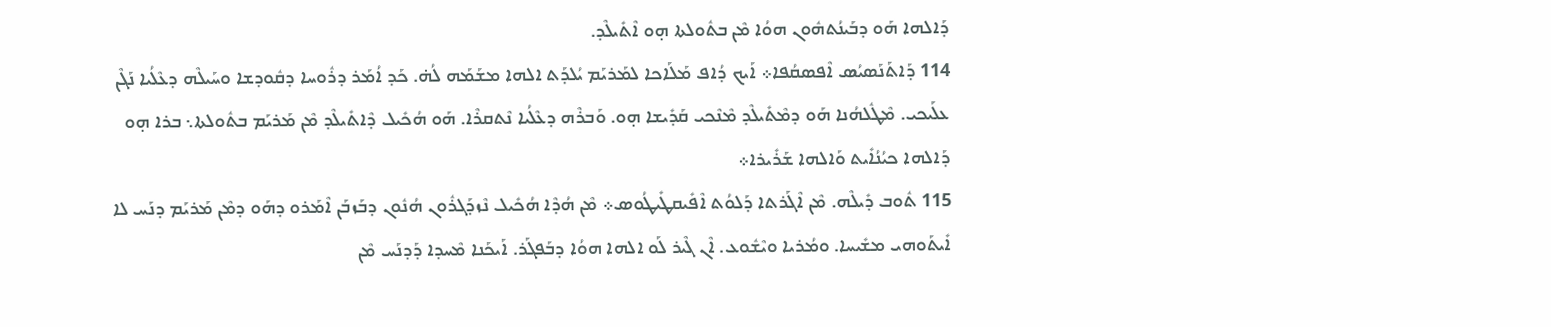ܕܰܐܠܗܐ ܗܰܘ ܕܒܰܝܢܳܬܗܽܘܢ ܗܘܳܐ ܡܶܢ ܒܬܽܘܠܬܐ ܗ̣ܘ ܐܶܬܺܝܠܶܕ.
114 ܕܰܐܬܰܢܰܣܝܳܣ ܐܶܦܣܩܳܦܐ܀ ܐܰܝܟ ܕܳܐܦ ܡܰܠܰܐܟܐ ܠܡܰܪܝܰܡ ܝܳܠܕܰܬ ܐܠܗܐ ܡܫܰܡܰܗ ܠܳܗ̇. ܟܰܕ ܐܳܡܰܪ ܕܪܽܘܚܐ ܕܩܽܘܕܫܐ ܘܚܰܝܠܶܗ ܕܥܶܠܳܝܐ ܢܰܓܶܢ ܥܠܰܝܟܝ. ܡܶܛܽܠܗܳܢܐ ܗܰܘ ܕܡܶܬܺܝܠܶܕ ܡܶܢܶܟܝ ܩܰܕܺܝܫܐ ܗ̣ܘ. ܘܰܒܪܶܗ ܕܥܶܠܳܝܐ ܢܶܬܩܪܶܐ. ܗܰܘ ܗܳܟܺܝܠ ܕܶܐܬܺܝܠܶܕ ܡܶܢ ܡܰܪܝܰܡ ܒܬܽܘܠܬܐ܆ ܒܪܐ ܗ̣ܘ ܕܰܐܠܗܐ ܟܝܳܢܳܐܺܝܬ ܘܰܐܠܗܐ ܫܰܪܺܝܪܐ܀
115 ܬܽܘܒ ܕܺܝܠܶܗ. ܡܶܢ ܐܶܓܰܪܬܐ ܕܰܠܘܳܬ ܐܶܦܺܝܩܛܺܝܛܳܘܣ܀ ܡܶܢ ܗܳܕܶܐ ܗܳܟܺܝܠ ܢܶܙܕܰܓܪܽܘܢ ܗܳܢܽܘܢ ܕܒܰܙܒܰܢ ܐܶܡܰܪܘ ܕܗܰܘ ܕܡܶܢ ܡܰܪܝܰܡ ܕܢܰܚ ܠܐ ܐܺܝܬܰܘܗܝ ܡܫܺܝܚܐ. ܘܡܳܪܝܐ ܘܝܶܫܽܘܥ. ܐܶܢ ܓܶܝܪ ܠܰܘ ܐܠܗܐ ܗܘܳܐ ܕܒܰܦܓܰܪ. ܐܰܝܟܰܢܐ ܡܶܚܕܐ ܕܰܕܢܰܚ ܡܶܢ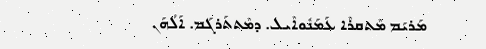ܡܰܪܝܰܡ ܡܶܬܩܪܶܐ ܥܰܡܰܢܽܘܐܶܝܠ. ܕܡܶܬܬܰܪܓܰܡ. ܐܰܠܳܗܰܢ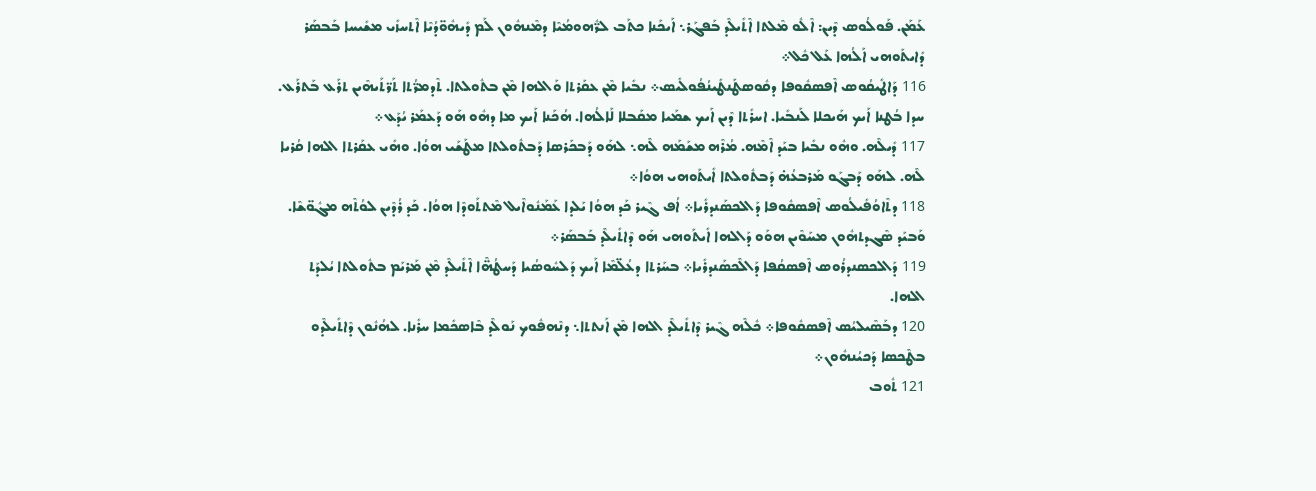ܥܰܡܰܢ. ܦܰܘܠܳܘܣ ܕܶܝܢ: ܐܶܠܽܘ ܡܶܠܬܐ ܐܶܬܺܝܠܶܕ ܒܰܦܓܰܪ܆ ܐܰܝܟܰܢܐ ܟܬܰܒ ܠܪ̈ܽܗܘܡܳܝܶܐ ܕܡܶܢܗܽܘܢ ܠܰܡ ܕܺܝܗܽܘ̈ܕܳܝܶܐ ܐܶܬܚܙܺܝ ܡܫܺܝܚܐ ܒܰܒܣܰܪ ܕܺܐܝܬܰܘܗܝ ܐܰܠܳܗܐ ܥܰܠ ܟܽܠ܀
116 ܕܰܐܛܺܝܩܳܘܣ ܐܶܦܣܩܽܘܦܐ ܕܩܽܘܣܛܰܢܛܺܝܢܳܦܳܘܠܺܝܣ܀ ܢܒܺܝܐ ܡܶܢ ܥܩܰܪܬܐ ܘܰܐܠܗܐ ܡܶܢ ܒܬܽܘܠܬܐ. ܬܶܕܡܪ̈ܳܬܐ ܬܰܪ̈ܬܰܝܗܶܝܢ ܬܪܰܥ ܒܰܬܪܰܥ. ܚܕܐ ܒܳܛܢܐ ܐܰܝܟ ܗܰܝܟܠܐ ܠܰܢܒܺܝܐ. ܐܚܪܺܬܐ ܕܶܝܢ ܐܰܝܟ ܫܡܰܝܐ ܡܩܰܒܠܐ ܠܰܐܠܳܗܐ. ܗܳܟܰܢܐ ܐܰܝܟ ܡܐ ܕܗܽܘ ܗܰܘ ܕܰܥܡܰܪ ܝܳܕܰܥ܀
117 ܕܺܝܠܶܗ. ܘܗܽܘ ܢܒܺܝܐ ܒܝܰܕ ܐܶܡܶܗ. ܡܳܪܶܗ ܡܫܰܡܰܗ ܠܶܗ܆ ܠܗܰܘ ܕܰܒܟܰܪܣܐ ܕܰܒܬܽܘܠܬܐ ܡܛܰܫܰܝ ܗܘܳܐ. ܘܗܺܝ ܥܩܰܪܬܐ ܐܠܗܐ ܩܳܪܝܐ ܠܶܗ. ܠܗܰܘ ܕܰܒܓܰܘ ܡܰܪܒܥܳܗ̇ ܕܰܒܬܽܘܠܬܐ ܐܺܝܬܰܘܗܝ ܗܘܳܐ܀
118 ܕܬܶܐܘܳܦܺܝܠܳܘܣ ܐܶܦܣܩܽܘܦܐ ܕܰܐܠܟܣܰܢܕܪܺܝܐ܀ ܐܳܦ ܓܶܝܪ ܟܰܕ ܗܘܳܐ ܝܰܠܕܐ ܥܰܡܰܢܽܘܐܶܝܠ ܡܶܬܬܰܘܕܶܐ ܗܘܳܐ. ܟܰܕ ܪܳܕܶܝܢ ܠܘܳܬܶܗ ܡܓܽܘ̈ܫܶܐ. ܘܰܒܝܰܕ ܣܶܓܕܬܗܽܘܢ ܡܚܰܘܶܝܢ ܗܘܰܘ ܕܰܐܠܗܐ ܐܺܝܬܰܘܗܝ ܗܰܘ ܕܶܐܬܺܝܠܶܕ ܒܰܒܣܰܪ܀
119 ܕܰܐܠܟܣܢܕܪܳܘܣ ܐܶܦܣܩܳܦܐ ܕܰܐܠܶܟܣܰܢܕܪܺܝܐ܀ ܒܚܰܪܬܐ ܕܥܳܠ̈ܡܶܐ ܐܰܝܟ ܕܰܠܚܽܘܣܳܝܐ ܕܰܚܛܳܗ̈ܶܐ ܐܶܬܺܝܠܶܕ ܡܶܢ ܡܰܪܝܰܡ ܒܬܽܘܠܬܐ ܝܳܠܕܰܬ ܐܠܗܐ.
120 ܕܒܰܣܶܝܠܝܳܣ ܐܶܦܣܩܽܘܦܐ܀ ܟܽܠܶܗ ܓܶܝܪ ܕܶܐܬܺܝܠܶܕ ܐܠܗܐ ܡܶܢ ܐܰܢܬܬܐ܆ ܕܢܶܗܦܽܘܟ ܢܰܘܠܶܕ ܒܶܐܣܟܺܡܐ ܚܪܺܢܐ. ܠܗܳܢܽܘܢ ܕܶܐܬܺܝܠܶܕܘ ܒܛܶܟܣܐ ܕܰܟܝܳܢܗܽܘܢ܀
121 ܬܽܘܒ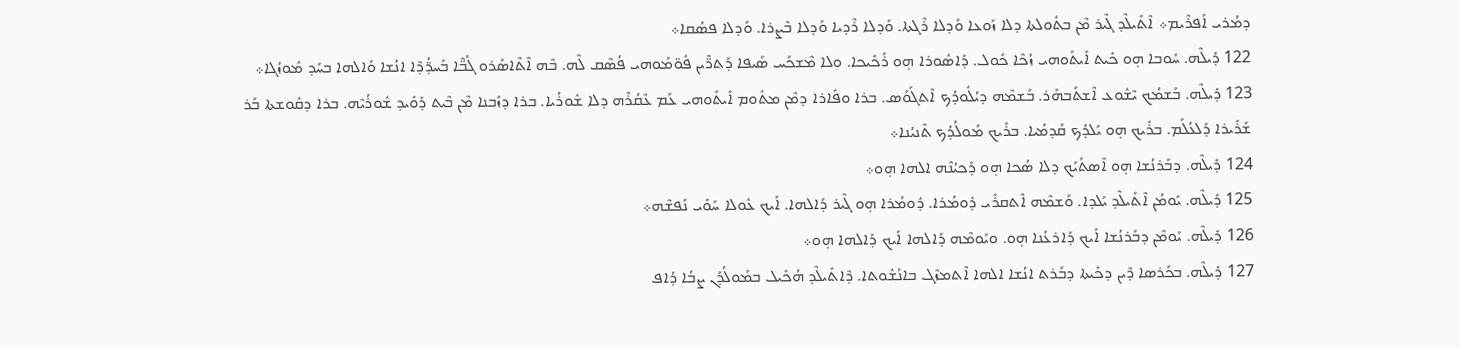ܕܡܳܪܝ ܐܰܦܪܶܝܡ܀ ܐܶܬܺܝܠܶܕ ܓܶܝܪ ܡܶܢ ܒܬܽܘܠܬܐ ܕܠܐ ܙܰܘܥܐ ܘܰܕܠܐ ܪܶܓܬܐ. ܘܰܕܠܐ ܪܶܕܝܐ ܘܰܕܠܐ ܒܶܨܪܐ. ܘܰܕܠܐ ܦܣܳܩܐ܀
122 ܕܺܝܠܶܗ. ܚܽܘܒܐ ܗ̣ܘ ܟܺܝܬ ܐܺܝܬܰܘܗܝ ܙܳܟܶܐ ܟܽܘܠ. ܕܰܐܣܽܘܪܐ ܗ̣ܘ ܪܰܟܺܝܟܐ. ܘܠܐ ܡܶܫܟܰܚ ܣܰܝܦܐ ܕܰܬܪ̈ܶܝܢ ܦܽܘ̈ܡܰܘܗܝ ܦܳܣܶܩ ܠܶܗ. ܒܶܗ ܐܶܬܶܐܣܰܪܘ ܓܰܒ̈ܶܐ ܒܰܚܕ̈ܳܕܶܐ ܐܢܳܫܐ ܘܰܐܠܗܐ ܒܚܰܕ ܡܽܘܙܳܓܐ܀
123 ܕܺܝܠܶܗ. ܒܰܫܡܳܟ ܝܶܫܽܘܥ ܐܶܫܬܰܒܗܰܪ. ܒܰܫܡܶܗ ܕܝܳܠܽܘܕܳܟ ܐܶܬܓܰܘܰܣ. ܒܪܐ ܘܦܺܐܪܐ ܕܡܶܢ ܡܬܽܘܡ ܐܺܝܬܰܘܗܝ ܥܰܡ ܥܶܩܳܪܶܗ ܕܠܐ ܫܽܘܪܳܝܐ. ܒܪܐ ܕܙܰܒܢܐ ܡܶܢ ܒܶܝܬ ܕܰܘܺܝܕ ܫܽܘܪܳܝܶܗ. ܒܪܐ ܕܩܽܘܫܬܐ ܒܰܪ ܫܰܪܺܝܪܐ ܕܰܠܥܳܠܰܡ. ܒܪܺܝܟ ܗ̣ܘ ܝܰܠܕܳܟ ܩܰܕܡܳܝܐ. ܒܪܺܝܟ ܡܰܘܠܳܕܳܟ ܬܶܢܝܳܢܐ܀
124 ܕܺܝܠܶܗ. ܕܒܰܪܢܳܫܐ ܗ̣ܘ ܐܶܣܬܰܝܰܟ ܕܠܐ ܣܳܟܐ ܗ̣ܘ ܕܰܟܝܳܢܶܗ ܐܠܗܐ ܗ̣ܘ܀
125 ܕܺܝܠܶܗ. ܝܰܘܡܳܢ ܐܶܬܺܝܠܶܕ ܝܰܠܕܐ. ܘܰܫܡܶܗ ܐܶܬܩܪܺܝ ܕܽܘܡܳܪܐ. ܕܽܘܡܳܪܐ ܗ̣ܘ ܓܶܝܪ ܕܰܐܠܗܐ. ܐܰܝܟ ܥܽܘܠܐ ܚܰܘܺܝ ܢܰܦܫܶܗ܀
126 ܕܺܝܠܶܗ. ܝܰܘܡܶܢ ܕܒܰܪܢܳܫܐ ܐܰܝܟ ܕܰܐܪܥܳܢܐ ܗ̣ܘ. ܘܝܰܘܡܶܗ ܕܰܐܠܗܐ ܐܰܝܟ ܕܰܐܠܗܐ ܗ̣ܘ܀
127 ܕܺܝܠܶܗ. ܒܟܰܪܣܐ ܕܶܝܢ ܕܟܺܝܬܐ ܕܒܰܪܬ ܐܢܳܫܐ ܐܠܗܐ ܐܶܬܡܙܶܓ ܒܐܢܳܫܽܘܬܐ. ܕܶܐܬܺܝܠܶܕ ܗܳܟܺܝܠ ܒܡܰܘܠܳܕܰܢ ܨܒܳܐ ܕܳܐܦ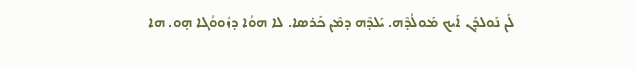ܠܰܢ ܢܰܘܠܕܰܢ ܐܰܝܟ ܡܰܘܠܳܕܶܗ. ܝܰܠܕܶܗ ܕܡܶܢ ܟܰܪܣܐ. ܠܐ ܗܘܳܐ ܕܙܽܘܘܳܓܐ ܗ̣ܘ. ܗܐ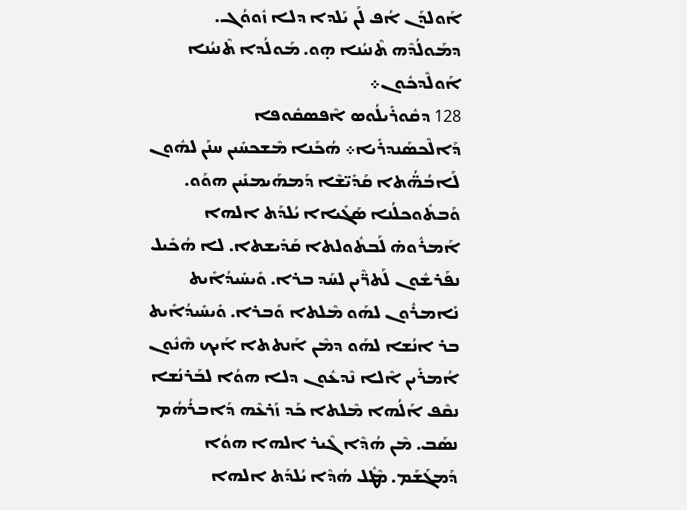ܐܰܘܠܕܰܢ ܐܳܦ ܠܰܢ ܝܰܠܕܐ ܕܠܐ ܙܽܘܘܳܓ. ܕܡܰܘܠܳܕܶܗ ܬܶܢܝܳܢܐ ܗ̣ܘ. ܡܰܘܠܳܕܐ ܬܶܢܝܳܢܐ ܐܰܘܠܶܕܟܽܘܢ܀
128 ܕܩܽܘܪܺܝܠܳܘܣ ܐܶܦܣܩܽܘܦܐ ܕܰܐܠܶܟܣܰܢܕܪܺܝܐ܀ ܗܳܟܰܢܐ ܡܶܫܟܚܺܝܢ ܚܢܰܢ ܠܗܽܘܢ ܠܰܐܒܳܗ̈ܳܬܐ ܩܰܕܺܝ̈ܫܶܐ ܕܰܡܗܰܝܡܢܺܝܢ ܗܘܰܘ. ܘܰܒܬܽܘܟܠܳܢܐ ܣܰܓܺܝܐܐ ܝܳܠܕܰܬ ܐܠܗܐ ܐܰܡܪܽܘܗ̇ ܠܰܒܬܽܘܠܬܐ ܩܰܕܺܝܫܬܐ. ܠܐ ܗܳܟܺܝܠ ܢܦܰܪܫܽܘܢ ܠܰܬܪ̈ܶܝܢ ܠܚܰܕ ܒܪܐ. ܘܺܝܚܺܝܕܳܐܺܝܬ ܢܺܐܡܪܽܘܢ ܠܗܰܘ ܡܶܠܬܐ ܘܰܒܪܐ. ܘܺܝܚܺܝܕܳܐܺܝܬ ܒܪ ܐܢܳܫܐ ܠܗܰܘ ܕܡܶܢ ܐܰܢܬܬܐ ܐܰܝܟ ܗܶܢܽܘܢ ܐܳܡܪܺܝܢ ܐܶܠܐ ܢܶܕܥܽܘܢ ܕܠܐ ܗܘܳܐ ܠܒܰܪܢܳܫܐ ܢܩܶܦ ܐܰܠܳܗܐ ܡܶܠܬܐ ܟܰܕ ܙܰܪܥܶܗ ܕܰܐܒܪܳܗܳܡ ܢܣܰܒ. ܡܶܢ ܗܳܕܶܐ ܓܶܝܪ ܐܠܗܐ ܗܘܳܐ ܕܰܡܓܰܫܰܡ. ܡܶܛܽܠ ܗܳܕܶܐ ܝܳܠܕܰܬ ܐܠܗܐ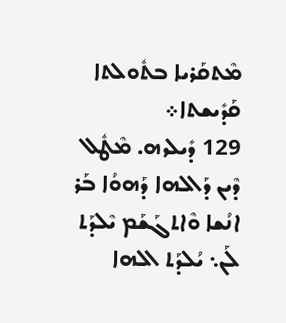ܡܶܬܩܰܪܝܐ ܒܬܽܘܠܬܐ ܩܰܕܺܝܫܬܐ܀
129 ܕܺܝܠܖܗ. ܡܶܛܽܠ ܕܶܝܢ ܕܰܐܠܗܐ ܕܰܗܘܳܐ ܒܰܪ ܐܢܳܫܐ ܘܶܐܬܓܰܫܰܡ ܝܶܠܕܰܬ ܠܰܢ܆ ܝܳܠܕܰܬ ܐܠܗܐ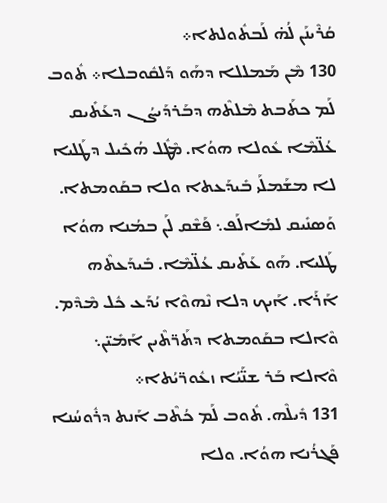ܩܳܪܶܝܢܰܢ ܠܳܗ̇ ܠܰܒܬܽܘܠܬܐ܀
130 ܡܶܢ ܡܰܡܠܠܐ ܕܗܰܘ ܕܰܠܩܽܘܒܠܐ܀ ܬܽܘܒ ܠܰܡ ܟܬܰܒܬ ܡܶܠܬܶܗ ܕܒܰܪܕܰܝܨܳܢ ܕܥܰܬܺܝܩ ܥܳܠ̈ܡܶܐ ܥܽܘܠܐ ܗܘܳܐ. ܡܶܛܽܠ ܗܳܟܺܝܠ ܕܛܰܠܝܐ ܠܐ ܡܫܰܡܠܰܝ ܒܺܝܕܰܥܬܐ ܘܠܐ ܒܩܰܘܡܬܐ. ܘܰܣܢܺܝܩ ܠܡܺܐܠܰܦ܆ ܦܰܫܶܩ ܠܰܢ ܒܡܳܢܐ ܗܘܳܐ ܛܰܠܝܐ. ܗܰܘ ܥܰܬܺܝܩ ܥܳܠ̈ܡܶܐ. ܒܺܝܕܰܥܬܶܗ ܐܰܪܰܐ. ܐܰܝܟ ܕܠܐ ܢܶܗܘܶܐ ܝܳܕܰܥ ܟܽܠ ܡܶܕܶܡ. ܘܶܐܠܐ ܒܩܰܘܡܬܐ ܕܬܰܪ̈ܬܶܝܢ ܐܰܡܺܝ̈ܢ܆ ܘܶܐܠܐ ܒܰܪ ܫܢ̈ܰܝܳܐ ܙܥܽܘܪ̈ܝܳܬܐ܀
131 ܕܺܝܠܶܗ. ܬܽܘܒ ܠܰܡ ܟܳܬܶܒ ܐܰܢܬ ܕܪܽܘܚܳܢܐ ܦܰܓܪܳܢܐ ܗܘܳܐ. ܘܠܐ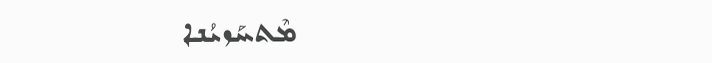ܡܶܬܚܰܙܝܳܢܐ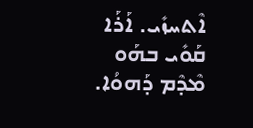ܐܶܬܚܙܺܝ. ܐܰܪܰܐ ܩܰܘܺܝ ܒܗܰܘ ܡܶܕܶܡ ܕܰܗܘܳܐ.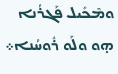ܘܡܶܟܺܝܠ ܦܰܓܪܳܢܐ ܗ̣ܘ ܘܠܰܘ ܪܽܘܚܳܢܐ܀